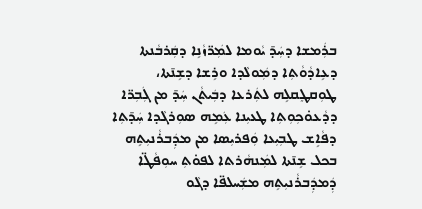ܒܪܲܡܫܐ ܕܚܲܕ̄ ܝܵܘܡܐ ܠܡܲܪ̈ܙܵܢܹܐ ܕܩܲܪܒܵܢܬܐ ܕܥܹܐܕܵܘܵܬܼܐ ܕܡܲܘܠܵܕܐ ܘܪܹܫܐ ܕܫܹܢ̄ܬܐ، ܛܘܼܩܛܸܩܠܹܗ ܠܬܲܪܥܐ ܕܒܲܝܬܵܢ ܚܲܕ̄ ܡܢ ܓܲܒܼܪ̈ܐ ܕܕܵܥܘ̇ܟܼܘܼܬܼܐ ܛܥܝܼܢܐ ܥܲܡܹܗ ܣܘܼܪܓܵܕܐ ܚܲܕ̄ܬܼܐ ܕܦܵܐܹܫ ܛܒܼܝܼܥܐ ܘܲܦܪܝܼܣܐ ܡܢ ܡܕܲܒܪܵܢܝܼܬܹܗ ܒܟܠ ܫܹܢ̄ܬܐ ܠܡܲܢܗܵܪܬܐ ܠܦܘ̇ܬܼ ܚܘܼܦܵܛ̈ܐ ܕܲܡܕܲܒܪܵܢܝܼܬܹܗ ܡܫܲܚܠܦ̈ܐ ܕܓܵܘ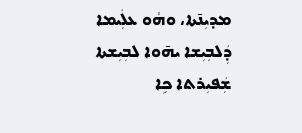ܡܕܝܼܢ̄ܬܐ، ܘܗܵܘ ܥܠܲܝܡܐ ܕܲܠܒܼܝܼܫܐ ܝܗ̄ܘܐ ܠܒܼܝܼܫܬܐ ܫܲܦܝܼܪܬܐ ܟܹܐ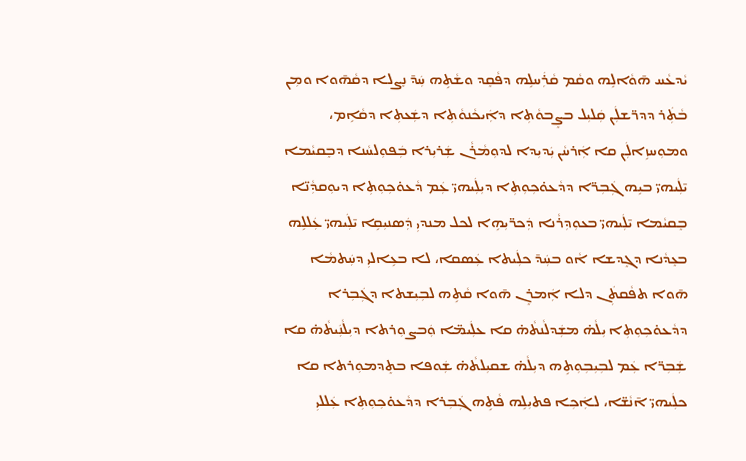ܝܵܕܥܵܚ ܗ̄ܘܵܐܠܹܗ ܘܩܵܡ ܩܵܪܲܚܠܹܗ ܕܦܵܩܸܕ ܘܫܵܬܹܗ ܚܲܕ̄ ܢܸܨܠܐ ܕܩܵܗ̄ܘܐ ܘܡܼܢ ܒܵܬܲܪ ܕܕܪ̈ܫܠܲܢ ܩܲܠܝܼܠ ܒܨܸܒܘܵܬܼܐ ܕܐܲܝܟܵܢܘܵܬܼܐ ܕܫܲܥܬܼܐ ܕܩܵܐܹܡ، ܘܡܘܼܚܙܹܐܠܲܢ ܩܐ ܐܲܪܚܵܢ ܝܲܕܝܼܕܐ ܠܕܘܼܡܵܪܵܢ ܫܲܪܝܼܪܐ ܒܲܦܘܼܠܚܵܢܐ ܕܒܸܩܝܵܡܐ ܝ̄ܠܲܝܗܝ̈ ܒܝܹܗ ܓܲܒܼܪ̈ܐ ܕܕܵܥܘ̇ܟܼܘܼܬܼܐ ܕܝܼܠܲܝܗܝ̈ ܥܲܡ ܕܵܥܘ̇ܟܼܘܼܬܼܐ ܕܝܘܼܩܕܼܵܢ̈ܐ ܒܸܩܝܵܡܐ ܝ̄ܠܲܝܗܝ̈ ܒܥܘܼܕܼܪܵܢܐ ܕܲܟܪ̈ܝܼܗܹܐ ܠܟܠ ܡܢܕܝܼ ܕܲܣܢܝܼܩܹܐ ܝ̄ܠܲܝܗܝ̈ ܥܲܠܠܹܗ ܒܥܸܕܵܢܐ ܕܓܸܕܫܐ ܐܵܘ ܒܚܲܕ̄ ܟܠܲܝܬܐ ܥܲܣܩܐ، ܠܐ ܒܥܹܐܠܝܼ ܕܚܲܬܡܵܐ ܗ̄ܘܐ ܬܦܵܩܬܲܢ ܕܠܐ ܐܲܡܪܸܢ ܗ̄ܘܐ ܩܵܬܹܗ ܠܒܼܝܼܫܬܐ ܕܓܲܒܼܪܐ ܕܕܵܥܘ̇ܟܼܘܼܬܼܐ ܝܼܠܵܗ̇ ܡܫܲܕܠܵܢܬܵܗ̇ ܩܐ ܥܠܲܝܡ̈ܐ ܘܲܒܨܘܼܪܬܐ ܕܝܼܠܵܢܲܝܬܵܗ̇ ܩܐ ܫܲܒܼܪ̈ܐ ܥܲܡ ܠܒܼܝܼܒܼܘܼܬܹܗ ܕܝܼܠܵܗ̇ ܫܩܝܼܠܬܵܗ̇ ܫܲܘܦܐ ܒܬܸܕܡܘܼܪܬܐ ܩܐ ܟܠܲܝܗܝ̈ ܐ̄ܢܵܫ̈ܐ، ܠܐܲܟܼܐ ܦܬܝܼܠܹܗ ܦܵܬܹܗ ܓܲܒܼܪܐ ܕܕܵܥܘ̇ܟܼܘܼܬܼܐ ܥܲܠܠܝܼ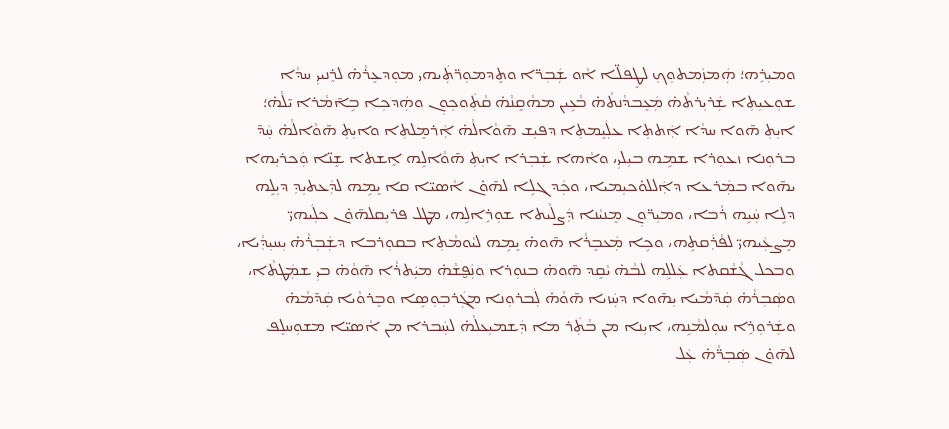ܘܡܝܼܪܹܗ؛ ܗܲܡܙܲܡܬܘܼܟܼ ܠܛܸܦܠ̈ܐ ܐܵܘ ܫܲܒܼܪ̈ܐ ܘܬܸܕܡܘܼܪ̈ܬܲܝܗܝ ܡܘܼܕܥܸܪܵܗ̇ ܠܪܸܢܝܝܼ ܚܕܵܐ ܫܘܼܥܝܼܬܼܐ ܫܲܪܝܼܪܬܵܗ̇ ܡܲܥܸܒܕܵܢܬܵܗ̇ ܒܵܥܹܝܢ ܡܗܵܩܸܢܵܗ̇ ܩܵܬܲܘܟܼܘܼܢ ܘܗܲܕܟܼܐ ܒܹܐ̄ܡܵܪܐ ܝ̄ܠܵܗ̇؛ ܐܝܼܬܼ ܗ̄ܘܐ ܚܕܵܐ ܐܲܬܬܼܐ ܥܠܲܝܸܡܬܼܐ ܕܦܝܼܫ ܗ̄ܘܵܐܠܵܗ̇ ܐܲܪܡܸܠܬܼܐ ܘܐܝܼܬܼ ܗ̄ܘܵܐܠܵܗ̇ ܚܲܕ̄ ܒܪܘܼܢܐ ܙܥܘܼܪܐ ܫܡܹܗ ܒܝܼܠܝܼ، ܘܐܵܗܐ ܫܲܒܼܪܐ ܐܝܼܬܼ ܗ̄ܘܵܐܠܹܗ ܐܸܫܬܐ ܫܸܢ̈ܐ ܘܲܟܪܝܼܗܐ ܝܗ̄ܘܐ ܒܡܲܪܥܐ ܕܐܲܠܠܘ̇ܟܝܼܡܝܐ، ܘܟܲܕ ܓܠܹܐ ܠܗ̄ܘ̇ܢ ܐܵܣܝ̈ܐ ܩܐ ܝܸܡܹܗ ܠܕܲܥܬܝܼܕܼ ܕܝܼܠܹܗ ܕܠܹܐ ܚܲܝܹܗ ܪܵܒܐ، ܘܡܝܼܪ̈ܘܼܢ ܡܸܢܝܵܢܐ ܕܲܨܠܵܝܬܐ ܫܘܼܪܹܐܠܹܗ، ܡܛܠ ܦܪܝܼܩܠܗ̄ܘ̇ܢ ܟܠܲܝܗܝ̈ ܡܸܨܥܲܝܗܝ̈ ܠܦܵܪܲܩܬܹܗ، ܘܟܹܐ ܡܲܥܒܸܪܵܐ ܗ̄ܘܗ̇ ܝܸܡܹܗ ܠܝܵܘܡܵܬܼܐ ܒܩܘܼܪܒܐ ܕܫܲܒܼܪܵܗ̇ ܝܼܚܝܼܕܼܵܝܐ، ܘܒܟܠ ܓܵܫܵܩܬܐ ܥܲܠܠܹܗ ܠܒܵܗ̇ ܝܵܩܸܕ ܗ̄ܘܗ̇ ܒܢܘܼܪܐ ܘܢܲܦ̮ܫܵܗ̇ ܡܝܲܬܪܵܐ ܗ̄ܘܵܗ̇ ܒܝܼ ܫܡܲܛܬܵܐ، ܘܣܲܒܼܪܵܗ̇ ܩܲܕ̄ܡܵܝܐ ܝܼܗ̄ܘܐ ܕܚܲܙܝܐ ܗ̄ܘܵܗ̇ ܠܲܒܪܘܼܢܐ ܡܓܲܪܒܼܘܼܣܹܐ ܘܒܸܪܘܵܝܐ ܩܲܕ̄ܡܵܗ̇ ܘܫܲܪܘܼܪܹܐ ܚܘܼܠܡܵܢܹܗ، ܐܝܼܢܐ ܡܢ ܒܵܬܲܪ ܡܐ ܕܲܫܡܝܼܥܠܵܗ̇ ܠܚܲܒܪܐ ܡܢ ܐܵܣܝ̈ܐ ܡܫܘܼܚܠܸܦ ܠܗ̄ܘ̇ܢ ܣܲܒܼܪ̈ܵܗ̇ ܥܲܠ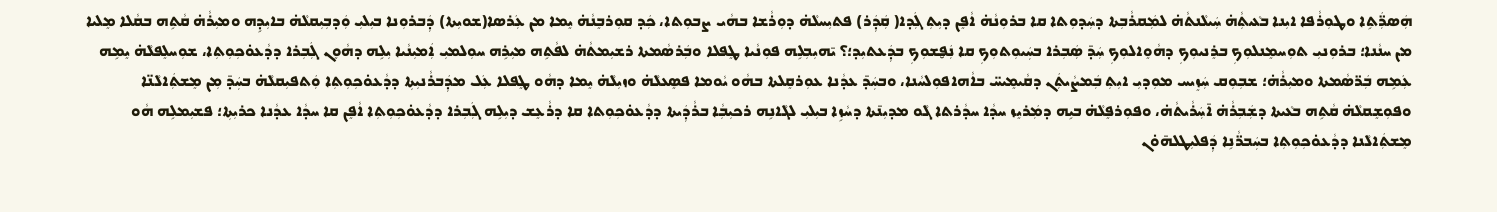ܗܲܣܪ̈ܲܬܹܐ ܘܛܘܼܪܵܦܐ ܐܝܼܢܐ ܒܥܵܝܬܼܵܗ̇ ܚܲܝܠܵܢܬܵܗ̇ ܠܡܲܩܪܵܒܼܬܐ ܕܚܲܕܘܼܬܐ ܩܐ ܒܪܘܼܢܵܗ̇ ܐܵܦܸܢ ܕܝܼܬܼ ܓܲܕܐ( ܩܲܕܲܪ) ܦܬܝܼܚܠܵܗ̇ ܕܘܼܪܵܫܐ ܒܗܵܝ ܨܒܘܼܬܐ، ܟܲܕ ܩܘܼܪܒܸܢܵܗ̇ ܝܸܡܐ ܡܢ ܥܲܪܣܐ(ܫܘܝܼܬܐ) ܕܲܒܪܘܼܢܐ ܒܝܼܠܝܼ ܘܲܕܒܼܝܼܩܠܵܗ̇ ܒܐܝܼܕܹܗ ܘܡܝܼܪܵܗ̇ ܩܵܬܹܗ ܒܩܵܠܐ ܡܸܠܝܐ ܡܢ ܚܢܵܢܐ؛ ܒܪܘܼܢܝܼ ܬܘܼܚܡܸܢܠܘܼܟܼ ܒܪܸܢܝܘܼܟܼ ܕܗܵܘܸܐܠܘܼܟܼ ܚܲܕ̄ ܣܲܒܼܪܐ ܒܚܲܝܘܼܬܘܼܟܼ ܩܐ ܢܲܦ̮ܫܘܼܟܼ ܒܕܲܥܬܝܼܕ؛؟ ܝ̄ܗܝܼܒܼܠܹܗ ܦܘܼܢܵܝܐ ܛܸܦܠܐ ܘܒܲܪܣܵܡܬܐ ܪܫܝܼܡܬܵܗ̇ ܠܦܵܬܹܗ ܡܝܼܪܹܗ ܚܘܼܠܡܝܼ ܐܲܡܝܼܢܵܝܐ ܝܼܠܹܗ ܕܗܵܘܸܢ ܓܲܒܼܪܐ ܕܕܵܥܘ̇ܟܼܘܼܬܼܐ، ܫܘܼܚܠܸܦܠܵܗ̇ ܝܸܡܹܗ ܥܲܡܹܗ ܒܲܪ̈ܣܵܡܬܐ ܘܡܝܼܪܵܗ̇؛ ܫܒܼܘܼܩ ܚܲܙܸܝܚ ܡܘܼܕܝܼ ܐܝܼܬܼ ܒܲܡܨܵܝܬܲܢ ܕܩܵܝܡܸܝܚ̈ ܒܐܵܗܐܦܘܼܠܚܵܢܐ، ܘܒܚܲܕ̄ ܥܕܵܢܐ ܥܘܼܪܩܸܠܬܐ ܒܗܵܘ ܝܵܘܡܐ ܦܣܸܥܠܵܗ̇ ܘܙܝܼܠܵܗ̇ ܝܸܡܐ ܕܗܵܘ ܛܸܦܠܐ ܥܲܠ ܡܕܲܒܪܵܢܝܼܬܼܐ ܕܕܵܥܘ̇ܟܼܘܼܬܼܐ ܘܲܬܦܝܼܩܠܵܗ̇ ܒܚܲܕ̄ ܡܼܢ ܡܸܫܬܲܐܠܵܢ̈ܐ ܘܦܘܼܫܸܩܠܵܗ̇ ܩܵܬܹܗ ܒܥܵܝܬܐ ܕܫܲܒܼܪܵܗ̇ ܐ̄ܚܲܪܵܝܬܵܗ̇، ܘܦܘܼܪܦܸܠܵܗ̇ ܒܝܹܗ ܕܡܲܪܝܸܙ ܚܕܵܐ ܚܕܵܪܬܐ ܓܵܘ ܡܕܝܼܢ̄ܬܐ ܕܚܵܙܹܐ ܒܝܼܠܝܼ ܠܓܵܐܢܹܗ ܪܟܝܼܒܼܵܐ ܒܪܵܕܲܝܬܐ ܕܕܵܥܘ̇ܟܼܘܼܬܐ ܩܐ ܕܪܵܥܸܫ ܕܝܼܠܹܗ ܓܲܒܼܪܐ ܕܕܵܥܘ̇ܟܼܘܼܬܼܐ ܐܵܦܸܢ ܩܐ ܚܕܵܐ ܥܕܵܢܐ ܟܪܝܼܬܼܐ؛ ܦܫܝܼܡܠܹܗ ܗܵܘ ܡܸܫܬܲܐܠܵܢܐ ܕܕܵܥܘ̇ܟܼܘܼܬܼܐ ܒܚܲܒܪ̈ܵܢܹܐ ܕܲܦܠܝܼܛܠܗ̄ܘ̇ܢ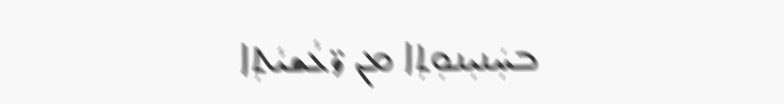ܒܚܲܢܝܼܢܘܼܬܼܐ ܡܢ ܪ̈ܥܵܫܝܵܬܼܐ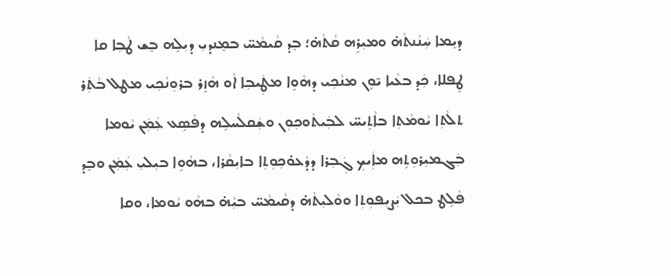ܕܝܸܡܐ ܚܲܢܵܢܬܵܗ̇ ܘܡܝܼܪܹܗ ܩܵܬܵܗ̇؛ ܒܸܕ ܩܵܝܡܵܚ̈ ܒܡܸܢܕܝܼ ܕܝܼܠܹܗ ܒܸܫ ܛܵܒܼܐ ܩܐ ܛܸܦܠܐ، ܟܲܕ ܒܥܵܝܐ ܝ̄ܘܸܢ ܡܢܵܟܼܝ ܕܗܵܘܹܐ ܡܛܲܝܒܼܐ ܐܵܘ ܗܵܙܸܪ ܒܪܘܼܢܵܟܼܝ ܡܛܠ ܒܵܬܲܪ ܬܠܵܬܼܐ ܝܵܘܡܵܬܼܐ ܒܐܵܬܹܝܚ̈ ܠܒܲܝܬܵܘܟܼܘܼܢ ܘܫܲܩܠܵܚܠܹܗ ܕܦܵܣܹܥ ܥܲܡܲܢ ܝܵܘܡܐ ܒܲܓܡܝܼܪܘܼܬܹܗ ܡܐܲܝܟܼ ܓܲܒܼܪܐ ܕܕܵܥܘ̇ܟܼܘܼܬܼܐ ܒܐܝܼܩܵܪܐ، ܒܗܵܘܹܐ ܒܝܼܠܝܼ ܥܲܡܲܢ ܘܒܸܕ ܦܵܠܹܛ ܒܟܠ ܝܲܨܝܼܦܘܼܬܼܐ ܘܘܵܠܝܼܬܵܗ̇ ܕܩܵܝܡܵܚ̈ ܒܝܼܵܗ̇ ܒܗܵܘ ܝܵܘܡܐ، ܘܩܐ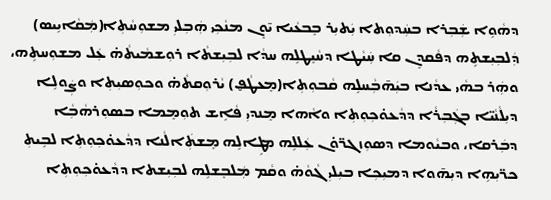ܕܗܵܘܹܐ ܫܲܒܼܪܐ ܒܚܲܕܘܼܬܐ ܝܲܬܝܼܪ ܒܸܒܥܵܝܐ ܝ̄ܘܸܢ ܡܢܵܟܼܝ ܗܲܒܼܠܝܼ ܡܫܘܼܚܵܬܼܐ(ܡܲܩܵܐܝܹܝܣ) ܕܲܠܒܼܝܼܫܬܹܗ ܕܦܵܩܕܸܢ ܩܐ ܚܲܝܵܛܐ ܕܚܵܝܸܛܠܹܗ ܚܕܵܐ ܠܒܼܝܼܫܬܵܐ ܪܘܼܫܡܵܝܬܵܗ̇ ܥܲܠ ܡܫܘܼܚܬܹܗ، ܘܗܲܪ ܒܗܵܝ ܥܕܵܢܐ ܒܝܲܗ̄ܒܼܵܚܠܹܗ ܩܵܒܘܼܬܼܐ(ܡܸܥܛܵܦ̮) ܝܵܪܘܼܩܬܵܗ̇ ܘܟܘܼܣܝܼܬܼܐ ܘܨܲܘܠܹܐ ܕܝܼܠܵܢܵܝ̈ܐ ܒܓܲܒܼܪܵܐ ܕܕܵܥܘ̇ܟܼܘܼܬܼܐ ܘܐܵܗܐ ܡܸܢܕܝܼ ܦܵܐܹܫ ܬܘܼܡܸܡܐ ܒܣܘܼܪܗܵܒܼܵܐ ܕܒܲܪܩܐ، ܘܒܝܵܘܡܐ ܕܣܘܼܙܓܪ̈ܘ̇ܢ ܥܲܠܠܹܗ ܡܛܹܐܠܹܗ ܡܸܫܬܲܐܠܵܢܐ ܕܕܵܥܘ̇ܟܼܘܼܬܼܐ ܠܒܹܝܬܼ ܟܪ̈ܝܼܗܹܐ ܕܝܼܗ̄ܘܐ ܕܡܝܼܟܼܐ ܒܝܼܠܝܼ ܓܵܘܵܗ̇ ܘܩܵܡ ܡܲܠܒܸܫܠܹܗ ܠܒܼܝܼܫܬܐ ܕܕܵܥܘ̇ܟܼܘܼܬܼܐ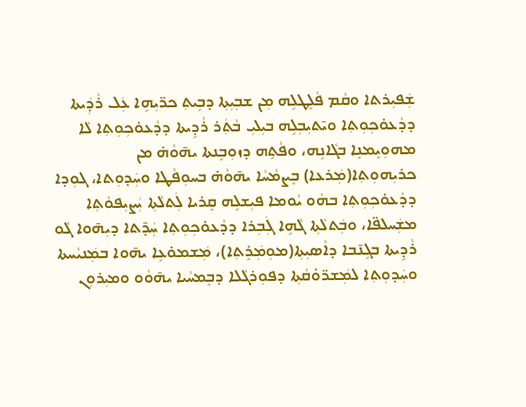ܫܲܦܝܼܪܬܐ ܘܩܵܡ ܦܵܠܸܛܠܹܗ ܡܼܢ ܫܒܼܝܼܬܼܐ ܕܒܹܝܬܼ ܟܪ̈ܝܼܗܹܐ ܥܲܠ ܪܵܕܲܝܬܐ ܕܕܵܥܘ̇ܟܼܘܼܬܼܐ ܘܝ̄ܬܝܼܒܼܠܹܗ ܒܝܼܠܝܼ ܒܵܬܲܪ ܪܵܕܹܝܬܐ ܕܕܵܥܘ̇ܟܼܘܼܬܼܐ ܠܵܐ ܡܗܘܼܝܸܡܢܸܐ ܒܓܵܐܢܹܗ، ܘܦܵܬܹܗ ܕܙܘܼܒܸܢܬܐ ܝܗ̄ܘܵܗ̇ ܡܢ ܟܪܝܼܗܘܼܬܼܐ(ܡܲܪܥܐ) ܒܸܨܡܵܚܵܐ ܝܗ̄ܘܵܗ̇ ܒܚܘܼܦܵܛܐ ܘܚܲܕܘܼܬܐ، ܓܘܼܕܐ ܕܕܵܥܘ̇ܟܼܘܼܬܼܐ ܒܗܵܘ ܝܵܘܡܐ ܦܝܼܫܠܹܗ ܩܸܪܝܐ ܠܲܬܠܵܬܼܐ ܝܲܨܝܼܦܘܵܬܼܐ ܡܫܲܚܠܦ̈ܐ، ܘܒܲܬܠܵܬܼܐ ܓܵܗܹܐ ܓܲܒܼܪܐ ܕܕܵܥܘ̇ܟܼܘܼܬܼܐ ܚܲܕ̄ܬܐ ܕܝܼܗ̄ܘܐ ܓܵܘ ܪܵܕܹܝܬܐ ܒܓܹܢ̄ܒܐ ܕܐܵܣܝܼܬܼܐ(ܡܘܼܡܲܪܸܬܼܐ)، ܡܲܫܡܘ̇ܥܹܐ ܝܗ̄ܘܐ ܒܡܲܢܝܵܚܬܐ ܘܚܲܕܘܼܬܼܐ ܠܡܲܫܪ̈ܘ̇ܩܵܬܼܐ ܕܦܘܼܪܓܵܠܐ ܕܒܸܡܚܵܝܐ ܝܗ̄ܘܵܘ ܘܡܝܼܪܘܼܢ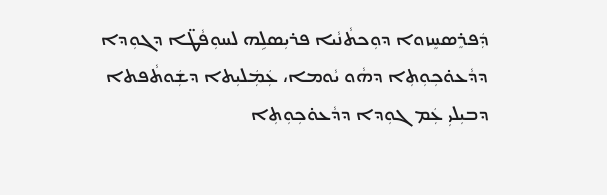ܕܲܦܪܸܣܚܸܙܘܐ ܕܘܼܟܬܵܢܵܝܐ ܦܪܝܼܣܠܹܗ ܠܚܘܼܦܵܛ̈ܐ ܕܓܘܼܕܐ ܕܕܵܥܘ̇ܟܼܘܼܬܼܐ ܕܗܵܘ ܝܵܘܡܐ، ܥܲܡܲܠܝܼܬܐ ܕܫܲܘܬܵܦܬܐ ܕܒܝܼܠܝܼ ܥܲܡ ܓܘܼܕܐ ܕܕܵܥܘ̇ܟܼܘܼܬܼܐ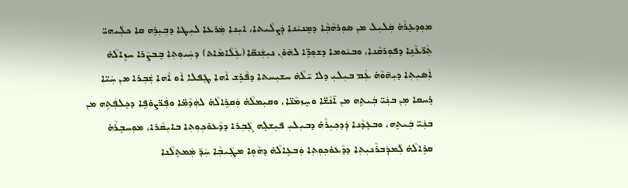ܡܘܼܕܥܸܪܵܗ̇ ܩܲܠܝܼܠ ܡܢ ܣܘܼܪܗܵܒܼܵܐ ܕܡܸܢܝܵܢܐ ܕܲܨܠܵܝܬܐ، ܐܝܼܢܐ ܡܲܪܥܐ ܠܝܼܛܐ ܕܒܼܝܼܪܹܗ ܩܐ ܟܠܲܝܗܝ̈ ܬܲܪ̈ܥܵܢܹܐ ܕܦܘܼܪܩܵܢܐ، ܘܒܝܵܘܡܐ ܕܫܘܼܪܹ̈ܐ ܠܗ̄ܘ̇ܢ ܢܝܼܫܲܢܩ̈ܐ(ܥܲܠܵܐܡܵܐܬ) ܕܚܲܝܘܼܬܼܐ ܒܸܒܨܵܪܐ ܚܙܹܐܠܵܗ̇ ܐܲܣܝܼܬܼܐ ܕܝܼܗ̄ܘܵܗ̇ ܥܲܡ ܒܝܼܠܝܼ ܕܠܐ ܝ̄ܠܵܗ̇ ܚܫܝܼܚܬܐ ܕܦܵܪܹܫ ܐܵܗܐ ܛܸܦܠܐ ܐܵܘ ܐܵܗܐ ܫܲܒܼܪܐ ܡܢ ܚܲܝ̈ܐ ܪܸܚܩܐ ܡܼܢ ܒܢܲܝ̈ ܒܲܝܬܹܗ ܡܢ ܐ̄ܢܵܫ̈ܐ ܘܚܸܙܡܵܢ̈ܐ، ܘܩܝܼܡܠܵܗ̇ ܘܲܩܪܹܐܠܵܗ̇ ܠܗܲܕܵܡ̈ܐ ܘܦܲܪ̈ܨܘ̇ܦܹܐ ܕܟܸܠܦܲܬܹܗ ܡܢ ܒܢܲܝ̈ ܒܲܝܬܹܗ، ܘܒܥܸܕܵܢܐ ܕܲܕܟܼܝܼܪܵܗ̇ ܕܒܝܼܠܝܼ ܦܝܼܫܠܸܗ ܓܲܒܼܪܐ ܕܕܵܥܘ̇ܟܼܘܼܬܼܐ ܒܐܝܼܩܵܪܐ، ܡܘܼܚܒܸܪܵܗ̇ ܩܪܹܐܠܵܗ̇ ܠܲܡܕܲܒܪܵܢܝܼܬܼܐ ܕܕܵܥܘ̇ܟܼܘܼܬܼܐ ܘܲܒܥܹܐܠܵܗ̇ ܕܗܵܘܹܐ ܡܛܲܝܒܼܵܐ ܚܲܕ̄ ܡܲܡܬܸܠܵܢܐ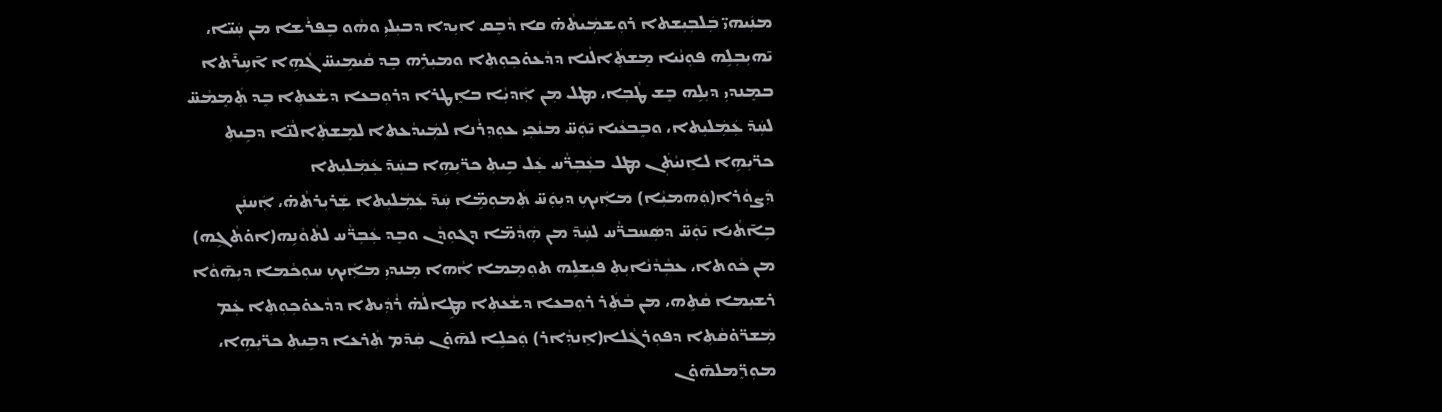ܡܢܲܝܗܝ̈ ܒܲܠܒܼܝܼܫܬܐ ܪܘܼܫܡܲܝܬܵܗ̇ ܩܐ ܕܵܒܸܩ ܐܝܼܕܐ ܕܒܝܼܠܝܼ ܘܗܵܘ ܒܸܦܪܵܫܐ ܡܢ ܚܲܝ̈ܐ، ܝ̄ܗܝܼܒܼܠܹܗ ܦܘܼܢܵܝܐ ܡܸܫܬܲܐܠܵܢܐ ܕܕܵܥܘ̇ܟܼܘܼܬܼܐ ܘܡܝܼܪܹܗ ܒܸܕ ܩܵܝܡܹܝܚ̈ ܓܵܗܹܐ ܐ̄ܚܹܪ̄ܬܐ ܒܡܸܢܕܝܼ ܕܝܼܠܹܗ ܒܸܫ ܛܵܒܼܐ، ܡܛܠ ܡܼܢ ܐܲܕܝܼܵܐ ܒܐܸܛܪܐ ܕܪܘܼܒܥܐ ܕܫܵܥܬܼܐ ܒܸܕ ܬܲܡܸܡܵܚ̈ ܠܚܲܕ̄ ܥܲܡܲܠܝܼܬܐ، ܘܒܸܒܥܵܝܐ ܝ̄ܘܲܚ̈ ܡܢܵܟܼܝ ܥܘܼܕܼܪܵܢܐ ܠܡܲܝܕܵܥܬܐ ܠܡܸܫܬܲܐܠܵܢ̈ܐ ܕܒܹܝܬܼ ܟܪ̈ܝܼܗܹܐ ܠܐܸܢܝܵܬܲܢ ܡܛܠ ܒܥܲܒܼܪ̈ܵܚ ܥܲܠ ܒܹܝܬܼ ܟܪ̈ܝܼܗܹܐ ܒܚܲܕ̄ ܥܲܡܲܠܝܼܬܐ ܕܲܨܘܵܪܐ(ܘܲܗܡܝܼܵܐ) ܡܐܲܝܟܼ ܕܝܼܘܲܚ̈ ܬܲܡܘܼܡܹ̈ܐ ܚܲܕ̄ ܥܲܡܲܠܝܼܬܐ ܫܲܪܝܼܪܬܵܗ̇، ܐܲܚܢܲܢ ܒܹܐ̄ܬܵܝܐ ܝ̄ܘܲܚ̈ ܕܣܲܚܒܪ̈ܵܚ ܠܚܲܕ̄ ܡܢ ܗܲܕܵܡ̈ܐ ܕܓܘܼܕܵܢ ܘܒܸܕ ܥܲܒܼܪ̈ܵܚ ܠܬܵܘܵܢܹܗ(ܐܘ̇ܬܵܓܹܗ) ܡܢ ܟܵܘܬܐ، ܥܒܼܵܕܵܢܵܐܝܼܬܼ ܦܝܼܫܠܹܗ ܬܘܼܡܸܡܐ ܐܵܗܐ ܡܸܢܕܝܼ ܡܐܲܝܟܼ ܚܘܼܟܵܡܐ ܕܝܼܗ̄ܘܵܐ ܪܫܝܼܡܐ ܩܵܬܹܗ، ܡܢ ܒܵܬܲܪ ܪܘܼܒܥܐ ܕܫܵܥܬܼܐ ܡܛܹܐܠܵܗ̇ ܪܵܕܲܝܬܐ ܕܕܵܥܘ̇ܟܼܘܼܬܼܐ ܥܲܡ ܡܲܫܪ̈ܘ̇ܩܵܬܼܐ ܕܦܘܼܪܓܵܠܐ(ܐܸܢܕܼܵܐܪ) ܘܲܟܠܹܐ ܠܗ̄ܘ̇ܢ ܩܲܕ̄ܡ ܬܲܪܥܐ ܕܒܹܝܬܼ ܟܪ̈ܝܼܗܹܐ، ܡܘܼܪܸ̈ܡܠܗ̄ܘ̇ܢ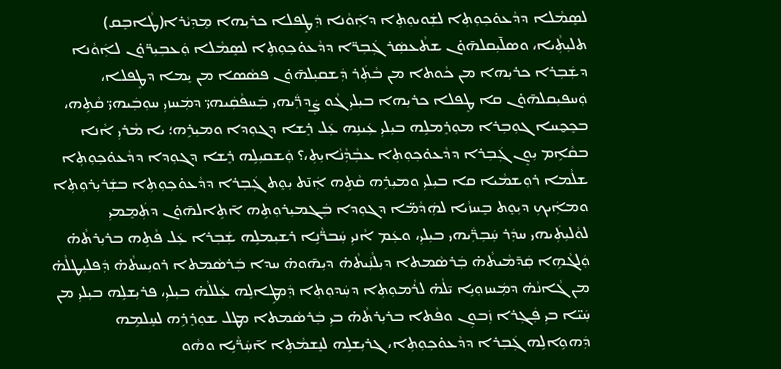ܠܣܸܡܵܠܐ ܕܕܵܥܘ̇ܟܼܘܼܬܼܐ ܠܫܲܘܝܘܼܬܼܐ ܕܐܲܘܵܢܐ ܕܲܛܸܦܠܐ ܟܪܝܼܗܐ ܡܸܕܼܝܵܪܐ(ܛܵܐܒܸܩ) ܬܠܝܼܬܼܵܝܐ، ܘܣܠ̄ܝܼܩܠܗ̄ܘ̇ܢ ܫܬܵܥܣܲܪ ܓܲܒܼܪ̈ܐ ܕܕܵܥܘ̇ܟܼܘܼܬܼܐ ܠܣܸܡܵܠܐ ܘܲܥܒܼܝܼܪ̈ܘ̇ܢ ܠܐܲܘܵܢܐ ܕܫܲܒܼܪܐ ܟܪܝܼܗܐ ܡܢ ܟܵܘܬܐ ܡܢ ܒܵܬܲܪ ܕܲܫܩܝܼܠܗ̄ܘ̇ܢ ܦܣܵܣܐ ܡܢ ܝܸܡܐ ܕܛܸܦܠܐ، ܘܲܚܦܝܼܩܠܗ̄ܘ̇ܢ ܩܐ ܛܸܦܠܐ ܟܪܝܼܗܐ ܒܝܼܠܝܼ ܓܵܘ ܨܲܕܪ̈ܲܝܗܝ ܒܲܚܦܵܩܲܝܗܝ̈ ܕܡܲܚܙܝܼ ܚܘܼܒܲܝܗܝ̈ ܩܵܬܹܗ، ܒܟܸܟ̮ܚܐ ܓܘܼܒܼܪܐ ܡܘܼܪܸܡܠܹܗ ܒܝܼܠܝܼ ܥܲܝܢܹܗ ܥܲܠ ܪܸܫܐ ܕܓܘܼܕܐ ܘܡܝܼܪܹܗ؛ ܝܐ ܡܵܪܝܼ ܐܵܢܐ ܒܩܵܐܹܡ ܝܼܘܸܢ ܓܲܒܼܪܐ ܕܕܵܥܘ̇ܟܼܘܼܬܼܐ ܥܒܼܵܕܼܵܢܵܐܝܼܬܼ،؟ ܘܲܫܩܝܼܠܹܗ ܪܸܫܐ ܕܓܘܼܕܐ ܕܕܵܥܘ̇ܟܼܘܼܬܼܐ ܫܠܵܡܐ ܪܘܼܫܡܵܝܐ ܩܐ ܒܝܼܠܝܼ ܘܡܝܼܪܹܗ ܩܵܬܹܗ ܐܲܢ̄ܬ ܝܼܘܸܬ ܓܲܒܼܪܐ ܕܕܵܥܘ̇ܟܼܘܼܬܼܐ ܒܫܲܪܝܼܪܘܼܬܼܐ ܘܡܐܲܝܟܼ ܕܝܼܘܸܬ ܒܸܚܙܵܝܐ ܠܗܲܕܵܡ̈ܐ ܕܓܘܼܕܐ ܒܲܓܡܝܼܪܘܼܬܹܗ ܐ̄ܬܹܐܠܗ̄ܘ̇ܢ ܕܬܲܡܸܡܝܼ ܠܘܵܠܝܼܬܲܝܗܝ ܚܕܲܪ ܚܲܒܼܪ̈ܲܝܗܝ ܒܝܼܠܝܼ، ܘܥܲܡ ܐܵܢܝܼ ܚܲܒܪ̈ܵܢܹܐ ܪܫܝܼܡܠܹܗ ܫܲܒܼܪܐ ܥܲܠ ܦܵܬܹܗ ܒܪܝܼܪܬܵܗ̇ ܘܲܠܓܵܗܹܐ ܩܲܕ̄ܡܵܝܬܵܗ̇ ܒܲܪܣܵܡܬܐ ܕܝܼܠܵܢܲܝܬܵܗ̇ ܕܝܼܗ̄ܘܗ̇ ܚܕܐ ܒܲܪܣܵܡܬܐ ܪܘܝܼܚܬܵܗ̇ ܕܲܦܠܝܼܛܠܵܗ̇ ܡܢ ܓܵܐܢܵܗ̇ ܕܡܲܚܙܘܼܝܹܐ ܝ̄ܠܵܗ̇ ܠܪܵܡܘܼܬܼܐ ܕܚܲܕܘܼܬܼܐ ܕܲܡܛܹܐܠܹܗ ܥܲܠܠܵܗ̇ ܒܝܼܠܝܼ، ܦܪܝܼܫܠܹܗ ܒܝܼܠܝܼ ܡܢ ܚܲܝ̈ܐ ܒܝܼ ܦܲܓܼܪܐ ܙܲܒܘܼܢ ܘܦܵܬܐ ܒܪܝܼܪܬܵܗ̇ ܒܝܼ ܒܲܪܣܵܡܬܐ ܡܛܠ ܫܘܼܪܸܪܹܗ ܠܚܸܠܡܹܗ ܕܲܗܘܹܐܠܹܗ ܓܲܒܼܪܐ ܕܕܵܥܘ̇ܟܼܘܼܬܼܐ، ܓܪܝܼܫܠܹܗ ܠܢܸܫܡܵܬܼܐ ܐ̄ܚܲܪ̈ܵܝܹܐ ܘܗܵܘ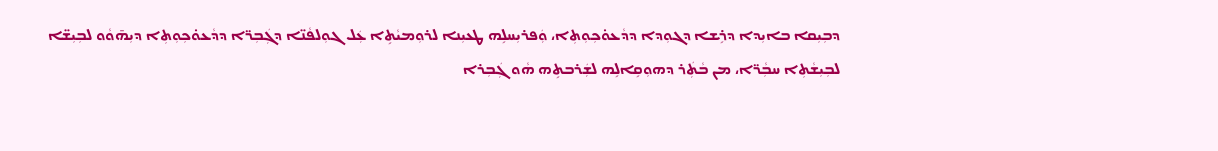ܕܒܼܝܼܩܐ ܒܐܝܼܕܐ ܕܪܹܫܐ ܕܓܘܼܕܐ ܕܕܵܥܘ̇ܟܼܘܼܬܼܐ، ܘܲܦܪܝܼܚܠܹܗ ܛܥܝܼܢܐ ܠܪܘܼܡܝܵܬܹܐ ܥܲܠ ܓܘܼܠܦܵܢ̈ܐ ܕܓܲܒܼܪ̈ܐ ܕܕܵܥܘ̇ܟܼܘܼܬܼܐ ܕܝܼܗ̄ܘܵܘ ܠܒܼܝܼܫ̈ܐ ܠܒܼܝܼܫܵܬܼܐ ܚܒܼܵܪ̈ܐ، ܡܢ ܒܵܬܲܪ ܕܗܘܼܩܹܐܠܹܗ ܠܫܲܪܒܬܹܗ ܗܵܘ ܓܲܒܼܪܐ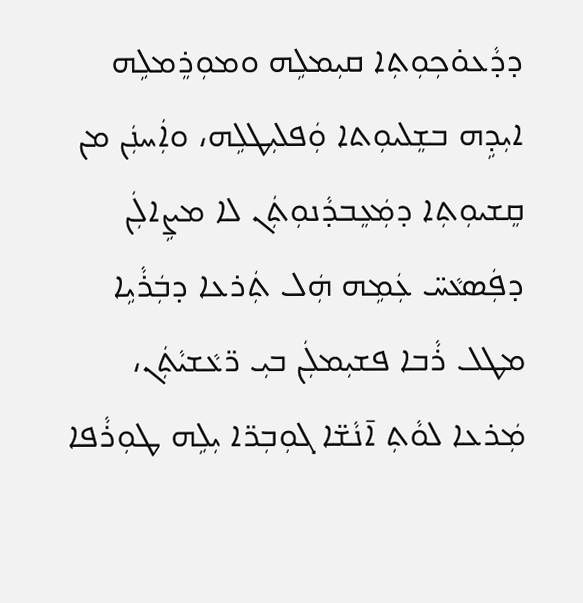ܕܕܵܥܘ̇ܟܼܘܼܬܼܐ ܩܝܼܡܠܹܗ ܘܡܘܼܪܸܡܠܹܗ ܐܝܼܕܹܗ ܒܫܸܠܝܘܼܬܐ ܘܲܦܠܝܼܛܠܹܗ، ܘܐܲܚܢܲܢ ܡܢ ܩܸܫܝܘܼܬܼܐ ܕܡܲܥܸܒܕܵܢܘܼܬܲܢ ܠܐ ܡܨܹܐܠܲܢ ܕܦܲܣܥܵܚ̈ ܥܲܡܹܗ ܗܲܠ ܬܲܪܥܐ ܕܒܲܪܵܝܹܐ ܡܛܠ ܪܵܒܐ ܦܫܝܼܡܠܲܢ ܒܝܼ ܪ̈ܥܵܫܝܵܬܲܢ، ܡܲܪܥܐ ܠܘܵܬܼ ܐ̄ܢܵܫ̈ܐ ܓܘܼܒܼܪ̈ܐ ܝܼܠܹܗ ܛܘܼܪܵܦܐ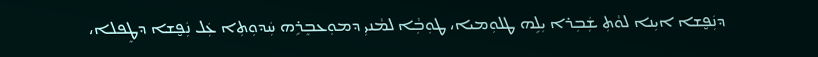ܕܢܲܦ̮ܫܐ ܐܝܼܢܐ ܠܘܵܬܼ ܫܲܒܼܪܐ ܝܼܠܹܗ ܛܠܘܼܡܝܐ، ܛܘܼܒܼܵܐ ܠܡܵܢܝܼ ܕܡܘܼܥܒܸܪܹܗ ܚܲܕܘܼܬܼܐ ܥܲܠ ܢܲܦ̮ܫܐ ܕܛܸܦܠܐ،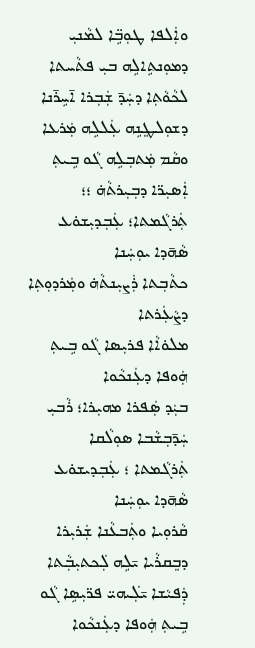ܘܐܲܠܦܐ ܛܘܼܒܹ̈ܐ ܠܡܵܢܝܼ ܕܡܘܼܢܬܹܐܠܹܗ ܒܝܼ ܦܬܵܚܬܐ ܠܟܵܘܵܬܼܐ ܕܚܲܕ̄ ܫܲܒܼܪܐ ܐ̄ܚܹܪ̄ܢܐ ܕܫܘܼܠܛܸܢܹܗ ܥܲܠܠܹܗ ܡܲܪܥܐ ܘܩܵܡ ܡܲܬܒܼܠܹܗ ܓܵܘ ܒܹܝܬܼ ܐܲܣܝܼܪ̈ܐ ܕܒܼܝܼܪܬܵܗ̇ ؛؛
ܬܲܪܓܵܡܬܐ؛ ܥܲܒܼܕܝܼܫܘ̇ܥ ܣܵܗ̄ܕܐ ܝܘܼܚܲܢܐ
ܟܬܵܒܼܬܐ ܪܲܨܝܼܢܬܵܗ̇ ܘܡܲܪܕܘܼܬܼܐ ܕܨܵܥܲܪܬܐ
ܡܠܘ̇ܐܵܐ ܦܪܝܼܣܐ ܓܵܘ ܒܹܝܬܼ ܗܲܘܦܐ ܕܥܲܢܟܵܘܐ
ܒܝܲܕ ܣܲܦܪܐ ܡܗܝܼܪܐ؛ ܪܵܒܝܼ ܚܲܕ̄ܒܼܫܵܒܐ ܣܘܼܠܵܩܐ
ܬܲܪܓܵܡܬܐ ؛ ܥܲܒܼܕܝܫܘ̇ܥ ܣܵܗ̄ܕܐ ܝܘܼܚܲܢܐ
ܩܵܪܘܼܝܐ ܘܬܲܒܥܵܢܐ ܫܲܪܝܼܪܐ ܕܒܸܩܪܵܝܐ ܝ̄ܠܹܗ ܠܲܟܬܝܼܒܼܵܬܐ ܕܲܦܝܵܫܐ ܝ̄ܠܲܝܗܝ̈ ܦܪ̈ܝܼܣܹܐ ܓܵܘ ܒܹܝܬܼ ܗܲܘܦܐ ܕܥܲܢܟܵܘܐ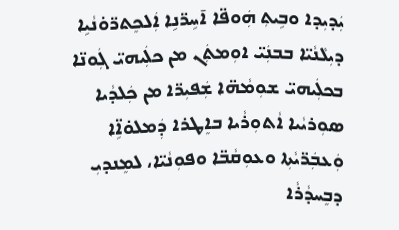ܝܲܕܝܼܕܐ ܘܒܹܝܬܼ ܗܲܘܦ̈ܐ ܐ̄ܚܹܪ̈ܢܹܐ ܐܲܠܟܸܬܪ̈ܘ̇ܢܵܝܹܐ ܕܝܼܠܵܢܵܝ̈ܐ ܒܒܢܲܝ̈ ܐܘܼܡܬܲܢ ܡܢ ܟܠܲܝܗܝ̈ ܓܲܘܢ̈ܐ ܒܟܠܲܝܗܝ̈ ܫܘܼܡܵܗ̈ܐ ܫܲܦܝܼܪ̈ܐ ܡܢ ܟܲܠܕܵܝܐ ܣܘܼܪܝܵܝܐ ܐܵܬܘܼܪܵܝܐ ܒܐܸܛܪܐ ܕܲܡܠܘ̇ܐܹ̈ܐ ܘܲܥܒܲܪ̈ܝܵܬܼܐ ܘܥܘܼܩܵܒ̈ܐ ܘܦܘܼܢܵܝ̈ܐ، ܠܡܸܢܕܝܼ ܕܒܸܚܕܵܪܵܐ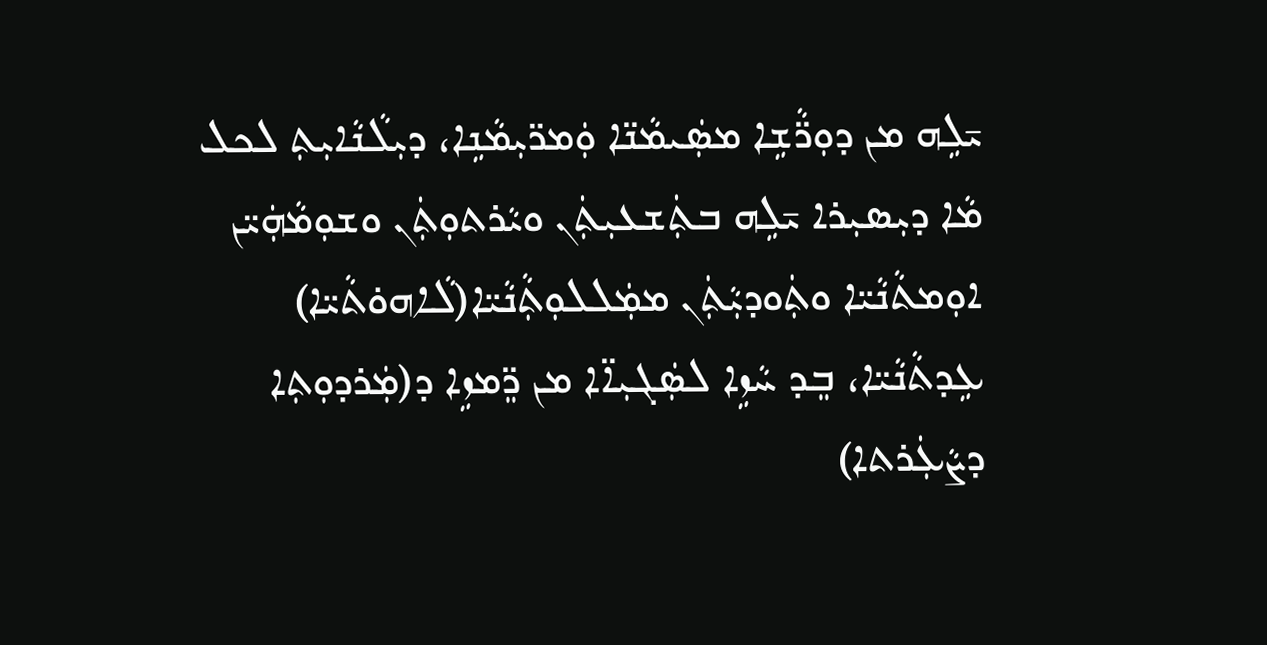ܝ̄ܠܹܗ ܡܢ ܕܘܼܪ̈ܵܫܹܐ ܡܣܲܝܡܵܢ̈ܐ ܘܲܡܪ̈ܝܼܡܵܢܹܐ، ܕܝܼܠܵܢܵܐܝܼܬܼ ܠܟܠ ܡܵܐ ܕܝܼܣܝܼܪܐ ܝ̄ܠܹܗ ܒܬܲܫܥܝܼܬܲܢ ܘܝܵܪܬܘܼܬܲܢ ܘܫܘܼܡܵܗܲܝ̈ܢ ܐܘܼܡܬܵܢܵܝ̈ܐ ܘܬܲܘܕܝܼܵܬܲܢ ܡܡܲܠܠܘܼܬܼܵܢܵܝ̈ܐ(ܠܵܐܗܘ̇ܬܵܝ̈ܐ) ܥܹܕܬܵܢܵܝ̈ܐ، ܒܸܕ ܚܵܙܹܐ ܠܣܲܓܝܼܐ̈ܐ ܡܢ ܪܸ̈ܡܙܹܐ ܕ(ܡܲܪܕܘܼܬܼܐ ܕܨܵܥܲܪܬܐ)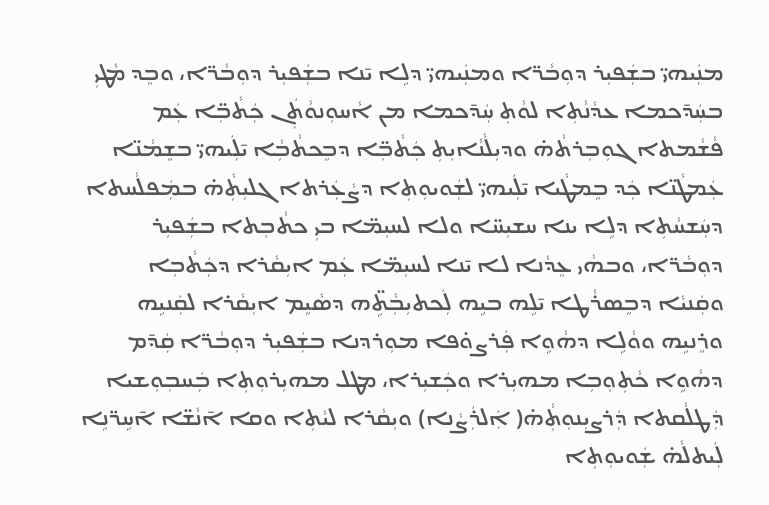ܡܢܲܝܗܝ̈ ܒܫܲܦܝܼܪ ܕܘܼܒܵܪ̈ܐ ܘܡܢܲܝܗܝ̈ ܕܠܹܐ ܝ̄ܢܐ ܒܫܲܦܝܼܪ ܕܘܼܒܵܪ̈ܐ، ܘܒܸܕ ܡܵܛܝܼ ܒܚܲܕ̄ܟܡܐ ܥܕܵܢܵܬܼܐ ܠܘܵܬܼ ܚܲܕ̄ܟܡܐ ܡܢ ܐܵܚܘܼܢܘܵܬܲܢ ܟܲܬܵܒܼ̈ܐ ܥܲܡ ܦܵܫܵܡܬܐ ܓܘܼܒܼܪܬܵܗ̇ ܘܕܝܼܠܵܢܵܐܝܼܬܼ ܟܲܬܵܒܼ̈ܐ ܕܒܸܟܬܵܒܼܵܐ ܝ̄ܠܲܝܗܝ̈ ܒܫܸܡܵܢ̈ܐ ܥܲܡܛܵܢ̈ܐ ܟܲܕ ܒܸܡܛܵܝܐ ܝ̄ܠܲܝܗܝ̈ ܠܫܲܘܝܘܼܬܼܐ ܕܨܵܥܲܪܬܐ ܓܠܝܼܬܼܵܗ̇ ܒܡܲܦܠܵܚܬܐ ܕܚܲܫܚܵܬܼܐ ܕܠܹܐ ܝܢܐ ܚܫܝܼܚ̈ܐ ܘܠܐ ܠܚܝܼܡ̈ܐ ܒܝܼ ܟܬܵܒܼܬܐ ܒܫܲܦܝܼܪ ܕܘܼܒܵܪ̈ܐ، ܘܒܗܵܝ ܥܸܕܵܢܐ ܠܐ ܝ̄ܢܐ ܠܚܝܼܡ̈ܐ ܥܲܡ ܐܝܼܩܵܪܐ ܕܟܲܬܵܒܼܐ ܘܩܲܢܝܵܐ ܕܒܸܣܪܵܛܐ ܝ̄ܠܹܗ ܒܝܹܗ ܠܲܟܬܝܼܒܼܵܬܹ̈ܗ ܕܣܵܝܸܡ ܐܝܼܩܵܪܐ ܠܩܲܢܝܹܗ ܘܪܸܢܝܹܗ ܘܘܵܠܹܐ ܕܗܵܘܹܐ ܦܲܪܨܘ̇ܦܐ ܡܘܼܪܕܢܐ ܒܫܲܦܝܼܪ ܕܘܼܒܵܪ̈ܐ ܩܲܕ̄ܡ ܕܗܵܘܹܐ ܟܵܬܼܘܼܒܼܐ ܡܗܝܼܪܐ ܘܟܲܫܝܼܪܐ، ܡܛܠ ܡܗܝܼܪܘܼܬܼܐ ܒܲܚܒܼܘܼܫܝܐ ܕܲܛܠܵܩܬܐ ܕܲܪܨܝܼܢܘܼܬܼܵܗ̇( ܐܲܠܪܲܨܵܢܐ) ܘܝܼܩܵܪܐ ܠܝܵܬܼܐ ܘܩܐ ܐ̄ܢܵܫ̈ܐ ܐ̄ܚܹܪ̈ܢܹܐ ܠܲܝܬܠܵܗ̇ ܫܲܘܝܘܼܬܼܐ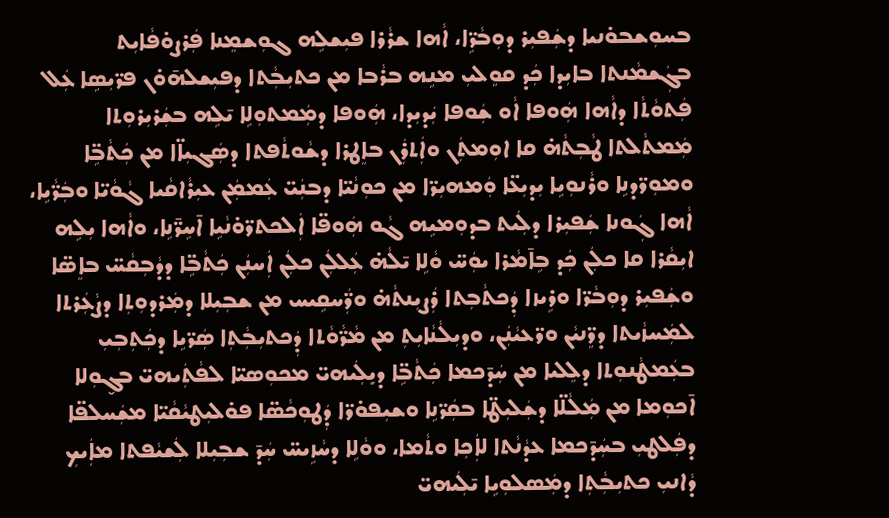ܒܚܘܼܫܒܘ̇ܢܝܐ ܕܫܲܦܝܼܪ ܕܘܼܒܵܪܹ̈ܐ، ܐܵܗܐ ܫܪܵܪܐ ܦܝܼܫܠܹܗ ܓܘܼܫܡܸܢܐ ܦܲܪܨܘ̇ܦܵܐܝܼܬ ܒܓܲܫܡܵܢܬܐ ܒܐܝܼܕܐ ܟܲܕ ܩܘܸܠܝܼ ܡܢܹܗ ܒܪܵܒܐ ܡܢ ܟܬܝܼܒܼܵܬܐ ܕܦܝܼܫܠܗ̄ܘ̇ܢ ܦܪ̈ܝܼܣܹܐ ܥܲܠ ܦܲܬܘܵܬܵܐ ܕܐܵܗܐ ܗܲܘܦܐ ܐܵܘ ܫܲܘܦܐ ܝܲܕܝܼܕܐ، ܗܲܘܦܐ ܕܡܲܡܬܘܼܠܹܐ ܝ̄ܠܹܗ ܒܫܲܪܝܼܪܘܼܬܐ ܡܲܡܬܵܠܬܐ ܛܵܒܼܬܵܗ̇ ܩܐ ܐܘܼܡܬܲܢ ܘܐܲܬܪܲܢ ܒܐܸܛܪܐ ܕܫܵܘܬܵܦܬܐ ܕܣܲܓܝܼܐ̈ܐ ܡܢ ܟܲܬܵܒܹ̈ܐ ܘܡܘܼܪ̈ܕܢܹܐ ܘܪܵܢܘܼܝܹܐ ܝܼܕܝܼܥ̈ܐ ܘܲܡܗܝܼܪ̈ܐ ܡܢ ܟܘܼܢܵܝ̈ܐ ܕܒܢܲܝ̈ ܥܲܡܡܲܢ ܥܝܼܪܵܐܩܵܝܐ ܓܵܘܵܝ̈ܐ ܘܒܲܪ̈ܵܝܹܐ، ܐܵܗܐ ܓܲܘܢܐ ܫܲܦܝܼܪܐ ܕܠܲܝܬ ܒܕܘܼܡܝܹܗ ܓܵܘ ܗܲܘܦ̈ܐ ܐܲܠܟܬܪ̈ܘ̇ܢܵܝܹܐ ܐ̄ܚܹܪ̈̄ܢܹܐ، ܘܐܵܗܐ ܝܼܠܹܗ ܐܝܼܩܵܪܐ ܩܐ ܟܠܲܢ ܟܲܕ ܒܹܐ̄ܡܵܪܐ ܝܘܲܚ̈ ܘܵܠܹܐ ܝ̄ܠܵܗ̇ ܥܲܠܠܲܢ ܟܠܲܢ ܐܲܚܢܲܢ ܟܲܬܵܒܹ̈ܐ ܕܕܵܒܼܩܵܚ̈ ܒܐܸܣ̈ܐ ܘܫܲܦܝܼܪ ܕܘܼܒܵܪ̈ܐ ܘܪܹܝܙܐ ܕܲܟܬܵܒܼܬܐ ܪܲܨܝܼܢܬܵܗ̇ ܘܪ̈ܲܚܩܹܝܚ ܡܢ ܫܒܼܝܼܠܐ ܕܡܲܪܕܘܼܬܼܐ ܕܨܵܥܲܪܬܐ ܠܡܲܚܙܵܝܬܐ ܕܪܸ̈ܢܝܵܢ ܘܪ̈ܥܝܵܢܲܢ، ܘܕܝܼܠܵܢܵܐܝܼܬܼ ܡܢ ܡܵܪ̈ܵܘܵܬܐ ܕܲܟܬܝܼܒܼܵܬܼܐ ܣܲܪ̈ܝܹܐ ܕܟܲܬܼܒܼܝܼ ܒܥܲܡܛܵܢܘܼܬܐ ܕܠܸܠܝܐ ܡܢ ܚܲܕ̄ܟܡܐ ܟܲܬܵܒܹ̈ܐ ܕܝܼܸܠܲܝܗܝ̈ ܡܟܘܼܣܝ̈ܐ ܠܦܵܬܲܝܗܝ̈ ܒܓ̮ܘܼܠܐ ܐ̄ܟܘܼܡܐ ܡܢ ܡܲܠܵܠ̈ܐ ܕܫܲܠܝܼܛ̈ܐ ܒܩܲܪ̈ܢܹܐ ܘܫܝܼܦܘ̇ܪ̈ܐ ܕܲܛܘܼܟܵܣ̈ܐ ܦܘ̇ܠܝܼܛܝܵܩܵܝ̈ܐ ܡܫܲܚܠܦ̈ܐ ܕܦܲܠܛܝܼ ܒܚܲܕ̄ܟܡܐ ܥܕܵܢܵܬܐ ܠܐܲܟܼܐ ܘܬܵܡܐ، ܘܘܵܠܹܐ ܕܚܵܙܹܝܚ̈ ܚܲܕ̄ ܫܒܼܝܼܠܐ ܠܲܫܝܵܦܬܐ ܡܐܲܝܟܼ ܕܵܐܢܝܼ ܟܬܝܼܒܼܵܬܼܐ ܕܡܲܣܠܘܼܝܹܐ ܝ̄ܠܲܝܗܝ̈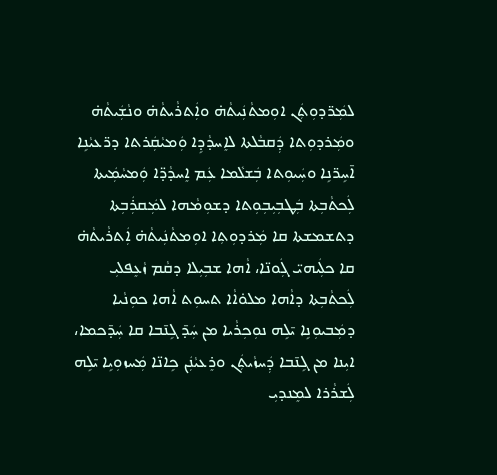ܠܡܲܪ̈ܕܘܼܬܲܢ ܐܘܼܡܬܵܢܲܝܬܵܗ̇ ܘܐܲܬܪܵܝܬܵܗ̇ ܘܢܵܫܲܝܬܵܗ̇ ܘܡܲܪܕܘܼܬܐ ܕܲܩܒܵܠܬܐ ܠܐܸܚܕܵܕܹܐ ܘܲܡܝܵܩܲܪܬܐ ܕܪ̈ܥܝܵܢܹܐ ܐ̄ܚܹܪ̈ܢܹܐ ܘܚܲܝܘܼܬܐ ܒܲܫܠܵܡܐ ܥܲܡ ܐܸܚܕܵܕ̈ܐ ܘܲܡܚܵܡܲܝܬܐ ܠܲܟܬܵܒܼܬܐ ܒܲܛܒܼܝܼܒܼܘܼܬܐ ܕܫܘܼܡܵܗܐ ܠܡܲܩܪܲܒܼܬܐ ܕܬܫܡܫܬܐ ܩܐ ܡܲܪܕܘܼܬܼܐ ܐܘܼܡܬܵܢܲܝܬܵܗ̇ ܐܲܬܪܵܝܬܵܗ̇ ܩܐ ܟܠܲܝܗܝ̈ ܓܲܘܢ̈ܐ، ܐܵܗܐ ܫܒܼܝܼܠܐ ܕܩܵܡ ܙܵܥܸܦܠܝܼ ܠܲܟܬܵܒܼܬܐ ܕܐܵܗܐ ܡܠܘ̇ܐܵܐ ܬܚܘܼܬ ܐܵܗܐ ܟܘܼܢܵܝܐ ܕܡܲܒܝܘܼܢܹܐ ܝ̄ܠܹܗ ܢܘܼܟܼܪܵܝܐ ܡܢ ܚܲܕ̄ ܓܹܢ̄ܒܐ ܩܐ ܚܲܕ̄ܟܡܐ، ܐܝܼܢܐ ܡܢ ܓܹܢ̄ܒܐ ܕܲܚܙܵܝܬܲܢ ܘܪܸܥܝܵܢܲܢ ܟܹܐܢ̈ܐ ܡܲܚܙܘܼܝܹܐ ܝ̄ܠܹܗ ܠܲܫܪܵܪܐ ܠܡܸܢܕܝܼ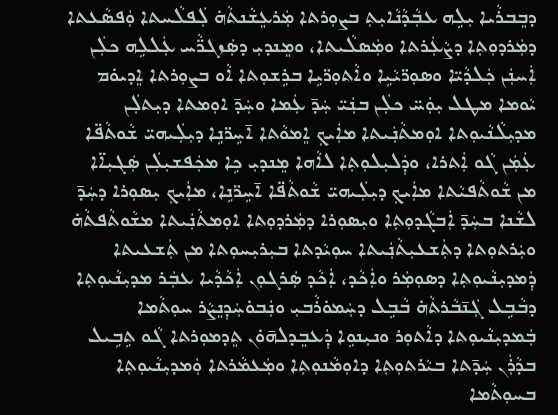ܕܒܸܒܪܵܝܐ ܝܼܠܹܗ ܥܒܼܵܕܵܢܵܐܝܼܬܼ ܒܨܘܼܪܬܐ ܡܲܪܥܸܫܵܢܬܵܗ̇ ܠܲܦܠܵܚܬܐ ܘܲܦܣܵܥܬܐ ܕܡܲܪܕܘܼܬܼܐ ܕܨܵܥܲܪܬܐ ܘܡܲܣܠܵܝܬܐ، ܘܡܸܢܕܝܼ ܕܣܲܙܓܪ̈ܵܚ ܥܲܠܠܹܗ ܟܠܲܢ ܐܲܚܢܲܢ ܟܲܠܕܵܝ̈ܐ ܘܣܘܼܪ̈ܝܵܝܹܐ ܘܐܵܬܘܼܪ̈ܝܹܐ ܒܪܹܫܘܼܬܐ ܐܵܘ ܒܨܘܼܪܬܐ ܐܸܕܝܘ̇ܡ ܝܵܘܡܐ ܡܛܠ ܝܼܘܲܚ̈ ܟܠܲܢ ܒܢܲܝ̈ ܚܲܕ̄ ܥܲܡܐ ܘܚܲܕ̄ ܐܘܼܡܬܐ ܕܝܼܬܠܲܢ ܡܕܝܼܠܵܢܵܝܘܼܬܐ ܐܘܼܡܬܵܢܲܝܬܐ ܡܐܲܝܟܼ ܐܸܡܘܵܬܐ ܐ̄ܚܹܪ̈ܢܹܐ ܕܝܼܠܲܝܗܝ̈ ܫܵܘܬܵܦ̈ܐ ܥܲܡܲܢ ܓܵܘ ܐܲܬܪܐ، ܘܕܲܠܝܼܠܘܼܬܼܐ ܠܐܵܗܐ ܡܸܢܕܝܼ ܟܹܐ ܡܟܲܦܫܝܼܠܲܢ ܣܲܓܝܼܐ̈ܐ ܡܢ ܫܵܘܬܵܦܝܵܬܐ ܡܐܲܝܟܼ ܕܝܼܠܲܝܗܝ̈ ܫܵܘܬܵܦ̈ܐ ܐ̄ܚܹܪ̈ܢܹܐ، ܡܐܲܝܟܼ ܝܼܣܘܼܪܐ ܕܚܲܕ̄ ܠܫܵܢܐ ܒܚܲܕ̄ ܐܲܒܓܵܕܘܼܬܼܐ ܘܝܼܣܘܼܪܐ ܕܡܲܪܕܘܼܬܐ ܐܘܼܡܬܵܢܲܝܬܐ ܡܫܵܘܬܵܦܬܵܗ̇ ܘܝܲܪܬܘܼܬܐ ܕܬܲܫܥܝܼܬܵܢܲܝܬܐ ܚܘܼܝܵܕܬܐ ܒܝܼܪܝܼܚܘܼܬܐ ܡܢ ܬܲܫܥܝܬܐ ܕܲܡܕܝܼܢܵܝܘܼܬܼܐ ܕܣܘܼܡܲܪ ܘܐܲܟܵܕ، ܐܲܟܵܕ ܣܲܪܓܘܼܢ ܐܲܟܵܕܵܝܐ ܥܒܲܪ ܡܕܝܼܢܵܝܘܼܬܼܐ ܕܒܵܒܹܠ ܓܲܢ̄ܒܵܪܬܵܗ̇ ܒܵܒܹܠ ܕܚܲܡܘ̇ܪܵܒܝܼ ܘܢܲܒܘ̇ܚܲܕܼܢܸܨܵܪ ܚܘܼܬܵܡܐ ܒܲܡܕܝܼܢܵܝܘܼܬܐ ܕܐܵܬܘܼܪ ܘܢܝܼܢܘܹܐ ܕܲܥܒܸܕܠܗ̄ܘ̇ܢ ܬܸܕܡܘܼܪܬܐ ܓܵܘ ܬܹܒܹܝܠ ܒܕܵܪܲܢ ܚܲܕ̄ܬܐ ܒܝܵܪܬܘܼܬܼܐ ܕܐܘܼܡܵܢܘܼܬܼܐ ܘܡܲܥܡܵܪܬܐ ܘܲܡܕܝܼܢܵܝܘܼܬܼܐ ܒܚܘܼܬܵܡܐ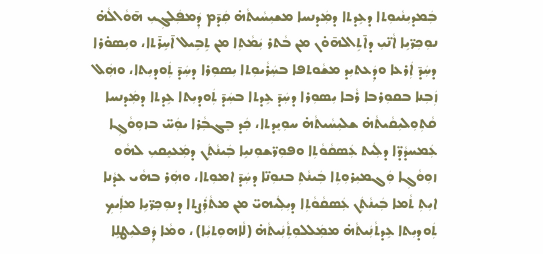ܒܲܡܕܝܼܢܵܝܘܼܬܐ ܕܥܹܕܬܐ ܕܡܲܕܢܚܐ ܡܫܝܼܚܵܝܬܵܗ̇ ܩܲܕ̄ܡ ܕܲܡܦܲܠܓܼܝܼ ܗ̄ܘܵܐܠܵܗ̇ ܢܘܼܟܼܪ̈ܝܹܐ ܐܵܢ̈ܝܼ ܕܐ̄ܬܹܐܠܗ̄ܘ̇ܢ ܡܢ ܒܵܬܪ ܝܲܡܵܬܼܐ ܡܢ ܬܹܒܹܝܠ ܐ̄ܚܹܪ̄ܬܐ، ܘܝܼܣܘ̇ܪܐ ܕܚܲܕ̄ ܐܲܪܥܐ ܘܕܲܥܬܝܼܕ ܡܫܵܘܬܦܐ ܒܚܲܪܵܝܘܼܬܐ ܝܼܣܘܼܪܐ ܕܚܲܕ̄ ܬܲܘܕܝܼܬܐ، ܘܗܲܠ ܙܲܒܼܢܐ ܒܩܘܼܪܒܐ ܪܵܒܐ ܝܼܣܘܼܪܐ ܕܚܲܕ̄ ܥܹܕܬܐ ܒܚܲܕ̄ ܬܲܘܕܝܼܬܐ ܥܹܕܬܐ ܕܡܲܕܢܚܐ ܩܵܬܼܘܼܠܝܼܩܵܝܬܵܗ̇ ܫܠܝܼܚܵܝܬܵܗ̇ ܚܘܼܝܸܕܬܐ، ܟܲܕ ܒܸܓܒܼܵܪܐ ܝܘܲܚ̈ ܒܙܘܼܘܵܓܼܐ ܥܲܡܚܕܵܕ̈ܐ ܕܠܲܝܬ ܥܲܣܩܵܘܵܬܼܐ ܘܦܘܼܪ̈ܫܘܼܢܝܹܐ ܒܲܝܢܵܬܲܢ ܕܡܲܥܝܸܩܝܼ ܠܗܵܘ ܙܘܼܘܵܓܼܐ ܘܲܓܡܝܼܪܘܼܬܼܐ ܒܲܝܢܵܬܼ ܒܢܘܼܢ̈ܐ ܕܚܲܕ̄ ܐܡܘܼܬܐ، ܘܗܲܪ ܒܗܵܝ ܥܕܵܢܐ ܐܝܼܬܼ ܬܵܡܐ ܒܲܝܢܵܬܲܢ ܥܲܣܩܵܘܵܬܼܐ ܕܝܼܠܲܝܗܝ̈ ܡܢ ܡܬܵܪܲܨܬܐ ܕܢܘܼܟܼܪ̈ܝܹܐ ܡܐܲܝܟܼ ܬܲܘܕܝܼܬܐ ܥܹܕܬܵܢܲܝܬܵܗ̇ ܡܡܲܠܠܘܼܬܼܵܢܲܝܬܵܗ̇ (ܠܵܐܗܘܼܬܝܼܵܐ) ، ܘܡܵܐ ܕܲܦܠܝܼܛܠܹܐ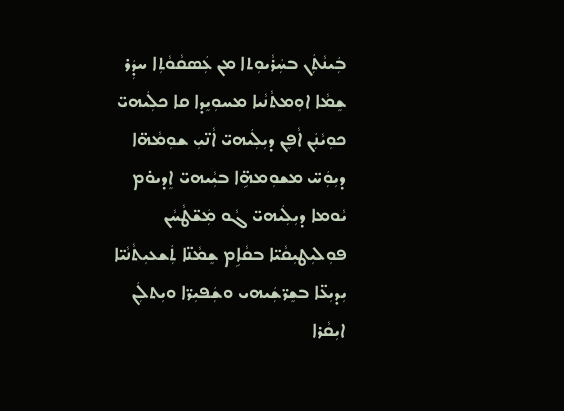ܒܲܝܢܵܬܲܢ ܒܚܲܪܵܝܘܼܬܐ ܡܢ ܥܲܣܩܵܘܵܬܼܐ ܚܕܲܪ ܫܸܡܵܐ ܐܘܼܡܬܵܢܵܝܐ ܡܚܘܼܝܸܕܐ ܩܐ ܟܠܲܝܗܝ̈ ܟܘܼܝܵܢܲܢ ܐܵܦܸܢ ܕܝܼܠܲܝܗܝ̈ ܐܵܢ̈ܝܼ ܫܘܼܡܵܗ̈ܐ ܕܝܼܘܲܚ̈ ܡܫܘܼܡܗܹ̈ܐ ܒܝܼܵܝܗܝ̈ ܐܸܕܝܘ̇ܡ ܝܵܘܡܐ ܕܝܼܠܲܝܗܝ̈ ܓܵܘ ܡܲܫ̈ܛܵܚܵܢ ܦܘܼܠܝܼܛܝܼܩܵܝ̈ܐ ܒܩܵܐܹܡ ܫܸܡܵܢ̈ܐ ܬܲܫܥܝܼܬܵܢܵܝ̈ܐ ܝܼܕܝܼܥ̈ܐ ܒܫܸܪ̈ܫܲܝܗܝ ܘܫܲܦܝܼܪ̈ܐ ܘܝܼܬܠܲܢ ܐܝܼܩܵܪܐ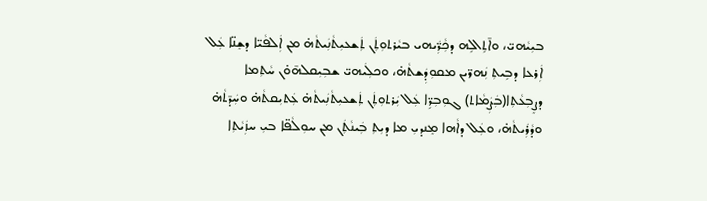ܒܝܼܝܵܗܝ̈، ܘܐ̄ܬܹܐܠܹܗ ܕܟܼܵܪ̈ܲܝܗܝ ܒܝܵܪܬܘܼܬܲܢ ܬܲܫܥܝܼܬܵܢܲܝܬܵܗ̇ ܡܢ ܐܲܠܦܵܝ̈ܐ ܕܫܸܢ̈ܐ ܥܲܠ ܐܲܪܥܐ ܕܒܹܝܬܼ ܢܲܗܪ̈ܝܢ ܡܩܘܼܕܲܫܬܵܗ̇، ܘܟܠܲܝܗܝ̈ ܫܒܼܝܼܩܠܗ̄ܘ̇ܢ ܚܵܬܼܡܐ ܕܨܸܒܼܥܵܬܼܐ(ܒܲܨܲܡܵܐܬ) ܓܘܼܒܼܪܹ̈ܐ ܥܲܠ ܝܲܪܬܘܼܬܲܢ ܬܲܫܥܝܼܬܵܢܲܝܬܵܗ̇ ܥܲܬܝܼܩܬܵܗ̇ ܘܚܲܕ̄ܬܵܗ̇ ܘܕܵܪܲܝܬܵܗ̇، ܘܥܲܠ ܕܐܵܗܐ ܡܸܢܕܝܼ ܡܐ ܕܝܼܬܼ ܒܲܝܢܵܬܲܢ ܡܢ ܚܘܼܠܵܦ̈ܐ ܒܝܼ ܚܙܲܝܵܬܼܐ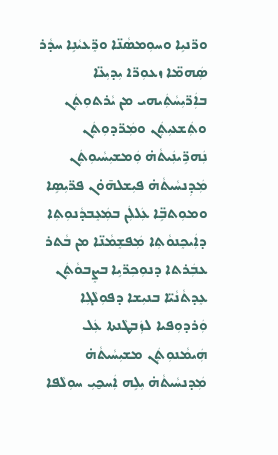ܘܪ̈ܢܝܹܐ ܘܚܘܼܡܣܵܢ̈ܐ ܘܪܸ̈ܥܝܵܢܹܐ ܚܕܵܪ ܣܲܗܡ̈ܐ ܙܥܘܼܪ̈ܐ ܝܼܕܝܼܥ̈ܐ ܒܐܲܪ̈ܝܼܚܵܬܲܝܗܝ ܡܢ ܝܵܪܬܘܼܬܲܢ ܘܬܲܫܥܝܼܬܲܢ ܘܡܲܪ̈ܕܘܼܬܲܢ ܢܲܗܪܹ̈ܝܢܲܝܬܵܗ̇ ܘܲܡܫܝܼܚܵܝܘܼܬܲܢ ܡܲܕܼܢܚܵܝܬܵܗ̇ ܦܝܼܫܠܗ̄ܘ̇ܢ ܦܪ̈ܝܼܣܹܐ ܘܡܘܼܬܒܹ̈ܐ ܥܲܠܠܲܢ ܒܡܲܥܸܒܕܵܢܘܼܬܼܐ ܕܐܲܝܟܸܢܘܵܬܼܐ ܡܲܦܫܸܡܵܢ̈ܐ ܡܢ ܒܵܬܪ ܥܒܲܪܬܐ ܕܢܘܼܟܼܪ̈ܝܹܐ ܒܨܸܒܘܵܬܲܢ ܥܸܕܬܵܢܵܝ̈ܐ ܒܢܝܼܫܐ ܕܦܘܼܠܵܓܼܐ ܘܲܪܕܘܼܦܝܐ ܠܙܲܒܛܵܢܬܐ ܥܲܠ ܗܲܝܡܵܢܘܼܬܲܢ ܡܫܝܼܚܵܝܬܵܗ̇ ܡܲܕܢܚܵܝܬܵܗ̇ ܝܼܠܹܗ ܐܲܚܟ̮ܝܼ ܚܘܼܠܵܦܐ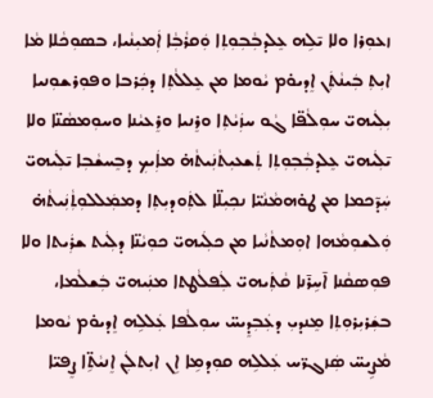ܙܥܘܼܪܐ ܘܠܐ ܝ̄ܠܹܗ ܥܸܠܕܒܼܵܒܼܘܼܬܼܐ ܘܲܩܪܵܒܼܵܐ ܐܲܡܝܼܢܵܝܐ، ܒܣܘܼܟܵܠܐ ܡܵܐ ܐܝܼܬܼ ܒܲܝܢܵܬܲܢ ܐܸܕܝܘ̇ܡ ܝܵܘܡܐ ܡܢ ܥܸܠܠܵܬܼܐ ܕܟܲܪܒܐ ܘܦܘܼܪܫܘܼܢܝܐ ܝܼܠܲܝܗܝ̈ ܚܘܼܠܵܦ̈ܐ ܓܵܘ ܚܙܲܝܵܬܼܐ ܘܪܸܢܝܐ ܘܪܸܥܝܵܢܐ ܘܚܘܼܡܣܵܢ̈ܐ ܘܠܐ ܝ̄ܠܲܝܗܝ̈ ܥܸܠܕܒܼܵܒܼܘܼܬܼܐ ܬܲܫܥܝܼܬܵܢܲܝܬܵܗ̇ ܡܐܲܝܟܼ ܕܒܸܚܫܵܒܼܐ ܝ̄ܠܲܝܗܝ̈ ܚܲܕ̃ܟܡܐ ܡܢ ܛܘ̇ܗܡܵܢܵܝ̈ܐ ܢܟܼܝܼܠ̈ܐ ܠܬܲܘܕܝܼܬܼܐ ܕܡܡܲܠܠܘܼܬܼܵܢܲܝܬܵܗ̇ ܘܲܠܫܘܼܡܵܗܐ ܐܘܼܡܬܵܢܵܝܐ ܡܢ ܟܠܲܝܗܝ̈ ܟܘܼܝܵܢ̈ܐ ܕܠܲܝܬ ܫܪܲܝܬܐ ܘܠܐ ܦܘܼܣܩܵܢܐ ܐ̄ܚܹܪ̄ܢܐ ܩܵܬܲܝܗܝ̈ ܠܲܦܠܵܛܬܐ ܡܢܲܝܗܝ̈ ܒܲܫܠܵܡܐ، ܒܫܲܪܝܼܪܘܼܬܼܐ ܡܸܢܕܝܼ ܕܥܲܒܼܕܸܝܚ̈ ܚܘܼܠܵܦܐ ܥܲܠܠܹܗ ܐܸܕܝܘ̇ܡ ܝܵܘܡܐ ܡܵܨܹܝܚ̈ ܣܲܙܓܪ̈ܚ ܥܲܠܠܹܗ ܩܘܼܕܡܹܐ ܐܹܢ ܐܝܼܬܠܲܢ ܐܸܢܝܵܬܹ̈ܐ ܨܸܦܝ̈ܐ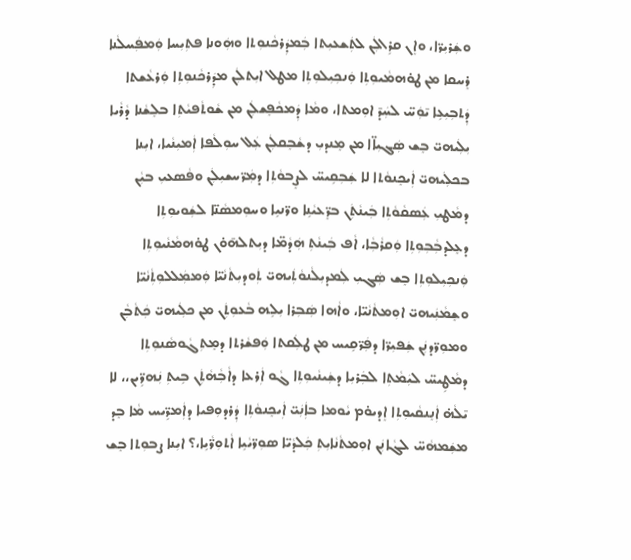ܘܫܲܪܝܼܪ̈ܐ، ܘܐܸܢ ܩܪܹܐܠܲܢ ܠܬܲܫܥܝܼܬܐ ܒܲܡܕܲܪܟܵܢܘܼܬܐ ܘܗܲܘܢܐ ܦܬܼܝܼܚܐ ܘܲܡܦܲܚܠܵܢܐ ܪܸܚܩܐ ܡܢ ܛܘ̇ܗܡܵܝܘܼܬܼܐ ܘܲܢܟܼܝܼܠܘܼܬܼܐ ܡܛܠ ܐܝܼܬܠܲܢ ܡܕܲܪܟܵܢܘܼܬܼܐ ܘܲܪܥܵܫܬܐ ܕܲܬܒܼܝܼܥܹܐ ܝ̄ܘܲܚ̈ ܠܚܲܕ̄ ܐܘܼܡܬܐ، ܘܡܵܐ ܕܲܡܟܵܦܸܫܠܲܢ ܡܢ ܫܵܘܬܵܦܝܵܬܼܐ ܒܠܸܫܵܢܐ ܕܵܪܵܝܐ ܝܼܠܲܝܗܝ̈ ܒܸܫ ܣܲܓܝܼܐ̈ܐ ܡܢ ܡܸܢܕܝܼ ܕܫܵܒܸܩܠܲܢ ܥܲܠ ܚܘܼܠܵܦܐ ܐܲܡܝܼܢܵܝܐ، ܐܝܼܢܐ ܒܟܠܲܝܗܝ̈ ܐܲܝܟܸܢܘܵܬܐ ܠܐ ܫܲܒܼܩܹܝܚ̈ ܠܨܸܒܘܵܬܼܐ ܕܡܲܪ̈ܚܫܝܼܠܲܢ ܘܦܵܣܥܝܼ ܒܝܼܵܢ ܕܡܵܛܝܼ ܥܲܣܩܵܘܵܬܼܐ ܒܲܝܢܵܬܲܢ ܒܪܸ̈ܥܝܵܢܹܐ ܘܪ̈ܢܝܹܐ ܘܚܘܼܡܣܵܢ̈ܐ ܠܫܲܘܝܘܼܬܼܐ ܕܥܸܠܕܒܼܵܒܼܘܼܬܼܐ ܘܲܩܪܵܒܼܵܐ، ܐܵܦ ܒܲܝܢܵܬܼ ܗܲܕܵܡ̈ܐ ܕܝܼܬܠܗ̄ܘ̇ܢ ܛܘ̇ܗܡܵܢܵܝܘܼܬܼܐ ܘܲܢܟܼܝܼܠܘܼܬܼܐ ܒܸܫ ܣܲܓܝܼ ܠܲܡܕܝܼܠܵܢܘܵܬܲܝܗܝ̈ ܬܲܘܕܝܼܬܵܢܵܝ̈ܐ ܘܲܡܡܲܠܠܘܼܬܼܵܢܵܝ̈ܐ ܘܫܸܡܵܢܲܝܗܝ̈ ܐܘܼܡܬܵܢܵܝ̈ܐ، ܘܐܵܗܐ ܣܲܒܼܪܐ ܝܼܠܹܗ ܒܵܥܘܼܬܲܢ ܡܢ ܟܠܲܝܗܝ̈ ܟܲܬܵܒܼܵܢ ܘܡܘܼܪ̈ܕܢܲܢ ܫܲܦܝܼܪ̈ܐ ܕܦܲܪ̈ܩܹܝܚ ܡܢ ܛܠܲܩܬܐ ܘܲܦܫܵܪܬܐ ܕܡܸܬܼܓܵܘܣܵܢܘܼܬܼܐ ܕܡܵܛܹܝܚ̈ ܠܝܲܡܵܬܼܐ ܠܒܲܪܝܼܐ ܕܫܲܝܢܵܝܘܼܬܼܐ ܓܵܘ ܐܲܪܥܐ ܕܐܵܒܼܵܗܵܬܲܢ ܒܹܝܬܼ ܢܲܗܪܹ̈ܝܢ،، ܠܐ ܝ̄ܠܵܗ̇ ܐܲܢܸܢܩܵܝܘܼܬܼܐ ܐܸܕܝܘ̇ܡ ܝܵܘܡܐ ܒܐܲܢܲܝ̈ ܐܲܝܟܸܢܘܵܬܼܐ ܕܲܪܕܘܼܦܝܐ ܕܐܲܡܪܹ̈ܝܚ ܡܵܐ ܒܸܕ ܡܫܲܡܗܵܚ̈ ܠܓܵܐܢܲܢ ܐܘܼܡܬܵܢܵܐܝܼܬܼ ܟܲܠܕܵܝ̈ܐ ܣܘܼܪ̈ܝܵܝܹܐ ܐܵܬܘܼܪ̈ܵܝܹܐ،؟ ܐܝܼܢܐ ܨܒܘܼܬܐ ܒܸܫ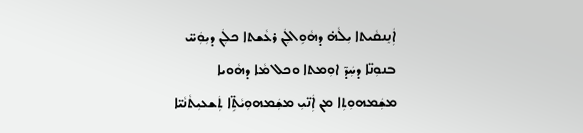ܐܲܢܸܢܩܵܝܬܐ ܝܼܠܵܗ̇ ܕܗܵܘܹܐܠܲܢ ܪܥܵܫܬܐ ܟܠܲܢ ܕܝܼܘܲܚ̈ ܒܢܘܼܢ̈ܐ ܕܚܲܕ̃ ܐܘܼܡܬܐ ܘܟܠ ܡܵܐ ܕܗܵܘܝܐ ܡܫܲܡܗܘܼܬܼܐ ܡܢ ܐܲܢ̈ܝܼ ܡܫܲܡܗܘܼܝܵܬܹ̈ܐ ܬܲܫܥܝܼܬܵܢܵܝ̈ܐ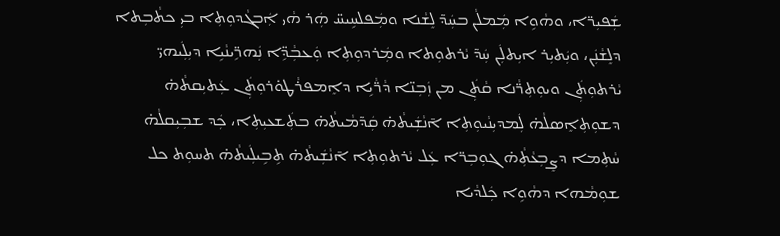ܫܲܦܝܼܪ̈ܐ، ܘܗܵܘܹܐ ܡܲܡܠܵܢ ܒܚܲܕ̃ ܠܸܫܵܢܐ ܘܡܲܦܠܚܹܝܚ̈ ܗܲܪ ܗܵܝ ܐܲܒܓܵܕܘܼܬܼܐ ܒܝܼ ܟܬܵܒܼܬܐ ܕܠܸܫܵܢܲܢ، ܘܝܲܬܝܼܪ ܐܝܼܬܠܲܢ ܚܲܕ̃ ܝܵܪܬܘܼܬܐ ܘܡܲܪܕܘܼܬܼܐ ܘܲܥܒܼܵܕܹ̈ܐ ܢܲܗܪܹ̈ܝܢܵܝܹܐ ܕܝܼܠܲܝܗܝ̈ ܝܵܪܬܘܼܬܲܢ ܘܝܘܼܬܼܪ̈ܵܢܐ ܩܵܬܲܢ ܡܢ ܙܲܒܼܢ̈ܐ ܕܵܪ̈ܵܝܹܐ ܕܐܸܡܦܪܵܛܘ̇ܪܘܼܬܲܢ ܥܲܬܝܼܩܬܵܗ̇ ܕܫܘܼܬܼܐܸܣܠܵܗ̇ ܠܲܡܕܝܼܢܵܝܘܼܬܼܐ ܐ̄ܢܵܫܲܝܬܵܗ̇ ܩܲܕ̃ܡܵܝܬܵܗ̇ ܒܬܲܫܥܝܼܬܼܐ، ܟܲܕ ܫܒܼܝܼܩܠܵܗ̇ ܚܵܬܼܡܐ ܕܨܸܒܼܥܵܬܼܵܗ̇ ܓܘܼܒܼܪ̈ܐ ܥܲܠ ܝܵܪܬܘܼܬܼܐ ܐ̄ܢܵܫܲܝܬܵܗ̇ ܬܹܒܹܝܠܲܝܬܵܗ̇ ܬܚܘܼܬ ܟܠ ܫܘܼܡܵܗܐ ܕܗܵܘܹܐ ܟܲܠܕܵܝܐ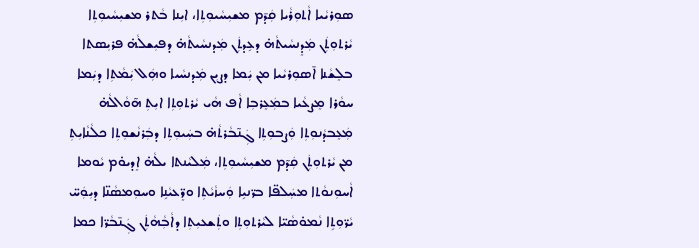ܣܘܼܪܝܵܝܐ ܐܵܬܘܼܪܵܝܐ ܩܲܕ̄ܡ ܡܫܝܼܚܵܝܘܼܬܼܐ، ܐܝܼܢܐ ܒܵܬܪ ܡܫܝܼܚܵܝܘܼܬܼܐ ܝܵܪܬܘܼܬܲܢ ܡܲܕܸܢܚܵܝܬܵܗ̇ ܕܥܹܕܬܲܢ ܡܲܕܢܚܵܝܬܵܗ̇ ܕܦܝܼܫܠܵܗ̇ ܦܪܝܼܣܬܐ ܒܠܸܫܵܢܐ ܐ̄ܣܘܼܪܝܵܝܐ ܡܢ ܝܲܡܐ ܕܨܝܼܢ ܡܲܕܢܚܵܝܐ ܘܗܲܠ ܝܲܡܵܬܼܐ ܕܝܲܡܐ ܚܘܵܪܐ ܡܸܨܥܵܝܐ ܒܡܲܥܸܪܒܼܐ ܐܵܦ ܗܵܝ ܝܵܪܬܘܼܬܼܐ ܐܝܼܬܼ ܗ̃ܘܵܐܠܵܗ̇ ܡܲܥܸܒܕܵܢܘܼܬܼܐ ܘܲܨܒܘܼܬܼܐ ܓܲܢ̃ܒܵܪܬܵܗ̇ ܒܚܲܝܘܼܬܼܐ ܕܒܲܪܢܵܫܘܼܬܼܐ ܟܠܵܢܵܐܝܼܬܼ ܡܢ ܝܵܪܬܘܼܬܲܢ ܩܲܕ̃ܡ ܡܫܝܼܚܵܝܘܼܬܼܐ، ܡܲܠܝܵܢܬܐ ܝܠܵܗ̇ ܐܸܕܝܘ̇ܡ ܝܵܘܡܐ ܐܵܚܘܼܢܘܵܬܐ ܡܚܲܠܦ̈ܐ ܒܪ̈ܢܝܹܐ ܘܲܚܙܵܝܵܬܼܐ ܘܪܸ̈ܥܝܵܢܹܐ ܘܚܘܼܡܣܵܢ̈ܐ ܕܝܼܘܲܚ̈ ܝܵܪ̈ܘܼܬܹܐ ܢܵܡܘ̇ܣܵܝ̈ܐ ܠܝܵܪܬܘܼܬܼܐ ܘܬܲܫܥܝܼܬܼܐ ܕܐܵܒܼܵܗܵܬܲܢ ܓܲܢ̄ܒܵܪ̈ܐ ܟܡܐ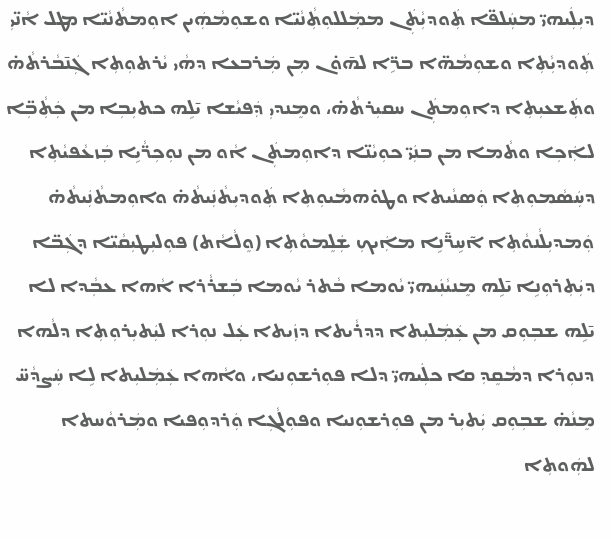ܕܝܼܠܲܝܗܝ̈ ܡܚܲܠܦ̈ܐ ܬܲܘܕܝܼܵܬܲܢ ܡܡܲܠܠܘܼܬܼܵܢܵܝ̈ܐ ܘܫܘܼܡܵܗܲܝܢ ܐܘܼܡܬܵܢܵܝ̈ܐ ܡܛܠ ܐܵܢ̈ܝܼ ܬܲܘܕܝܼܵܬܼܐ ܘܫܘܼܡܵܗ̈ܐ ܒܪܹ̈ܐ ܠܗ̄ܘ̇ܢ ܡܼܢ ܡܲܪܒܥܐ ܕܗܵܝ ܝܵܪܬܘܼܬܼܐ ܓܲܢ̄ܒܵܪܬܵܗ̇ ܘܬܲܫܥܝܼܬܼܐ ܕܐܘܼܡܬܲܢ ܚܩܝܼܪܬܵܗ̇، ܘܡܸܢܕܝܼ ܕܲܦܝܵܫܐ ܝ̄ܠܹܗ ܟܬܝܼܒܼܐ ܡܢ ܟܲܬܼܵܒܼ̈ܐ ܠܐܲܟܼܐ ܘܬܵܡܐ ܡܢ ܒܢܲܝ̈ ܟܘܼܝܵܢ̈ܐ ܕܐܘܼܡܬܲܢ ܐܵܘ ܡܢ ܢܘܼܟܼܪ̈ܵܝܹܐ ܒܲܙܥܵܦܝܵܬܼܐ ܕܚܲܣܵܡܘܼܬܼܐ ܘܲܣܢܵܝܬܐ ܘܛܘ̇ܗܡܵܝܘܼܬܼܐ ܬܲܘܕܝܼܬܵܢܲܝܬܵܗ̇ ܘܐܘܼܡܬܵܢܲܝܬܵܗ̇ ܘܲܡܕܝܼܠܵܢܘܵܬܼܐ ܐ̃ܚܹܪ̈̃ܢܹܐ ܡܐܲܝܟܼ ܫܲܠܸܡܘܵܬܼܐ (ܘܸܠܵܐܵܬ) ܦܘܼܠܝܼܛܝܼܩܵܝ̈ܐ ܕܓܲܒ̈ܐ ܕܝܲܬܼܪܘܼܢܹܐ ܝ̄ܠܹܗ ܡܸܢܝܵܢܲܝܗܝ̈ ܝܵܘܡܐ ܒܵܬܪ ܝܵܘܡܐ ܒܲܫܪܵܪܐ ܐܵܗܐ ܥܒܼܵܕܐ ܠܐ ܝ̄ܠܹܗ ܫܒܼܘܼܩ ܡܢ ܥܲܡܲܠܝܼܬܐ ܕܕܪܵܝܬܐ ܕܙܲܝܬܐ ܥܲܠ ܢܘܼܪܐ ܠܝܲܬܝܼܪܘܼܬܼܐ ܕܠܵܗܐ ܕܢܘܼܪܐ ܕܡܵܩܸܕܼ ܩܐ ܟܠܲܝܗܝ̈ ܕܠܐ ܦܘܼܪܫܘܼܢܝܐ، ܘܐܵܗܐ ܥܲܡܲܠܝܼܬܐ ܠܹܐ ܚܲܨܕܵܚ̈ ܡܸܢܵܗ̇ ܫܒܼܘܼܩ ܝܲܬܝܼܪ ܡܢ ܦܘܼܪܫܘܼܢܝܐ ܘܦܘܼܠܵܓܼܐ ܘܲܪܕܘܼܦܝܐ ܘܡܲܪܘܵܚܬܐ ܠܗܲܘܬܼܐ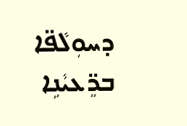ܕܚܘܼܠܵܦ̈ܐ ܒܪܸ̈ܥܝܵܢܹܐ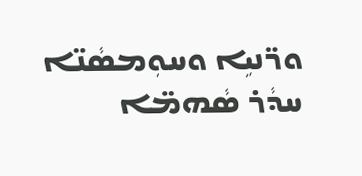ܘܪ̈ܢܝܹܐ ܘܚܘܼܡܣܵܢ̈ܐ ܚܕܵܪ ܣܵܗܡ̈ܐ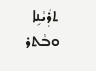ܬܪܲܝܵܢܹܐ ܘܒܵܬܪ